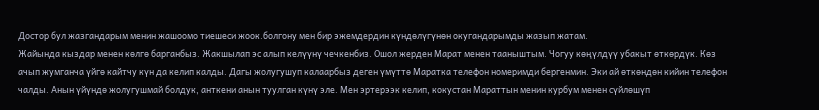Достор бул жазгандарым менин жашоомо тиешеси жоок.болгону мен бир эжемдердин күндөлүгүнөн окугандарымды жазып жатам.
Жайында кыздар менен көлгө барганбыз. Жакшылап эс алып келүүнү чечкенбиз. Ошол жерден Марат менен тааныштым. Чогуу көңүлдүү убакыт өткөрдүк. Көз ачып жумганча үйгө кайтчу күн да келип калды. Дагы жолугушуп калаарбыз деген үмүттө Маратка телефон номеримди бергенмин. Эки ай өткөндөн кийин телефон чалды. Анын үйүндө жолугушмай болдук, анткени анын туулган күнү эле. Мен эртерээк келип, кокустан Мараттын менин курбум менен сүйлөшүп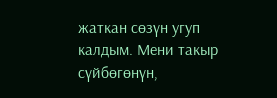жаткан сөзүн угуп калдым. Мени такыр сүйбөгөнүн,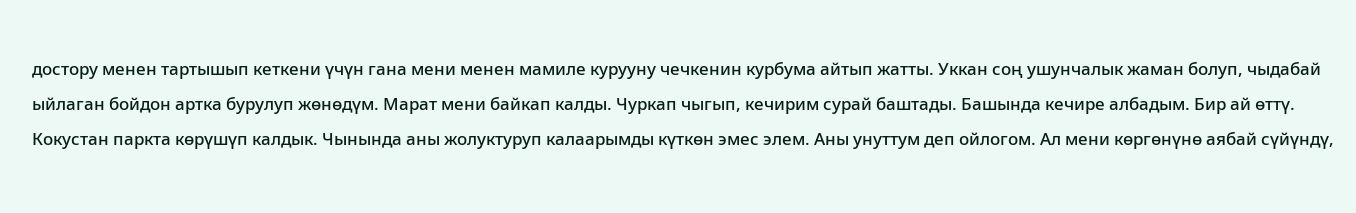достору менен тартышып кеткени үчүн гана мени менен мамиле курууну чечкенин курбума айтып жатты. Уккан соң ушунчалык жаман болуп, чыдабай ыйлаган бойдон артка бурулуп жөнөдүм. Марат мени байкап калды. Чуркап чыгып, кечирим сурай баштады. Башында кечире албадым. Бир ай өттү. Кокустан паркта көрүшүп калдык. Чынында аны жолуктуруп калаарымды күткөн эмес элем. Аны унуттум деп ойлогом. Ал мени көргөнүнө аябай сүйүндү,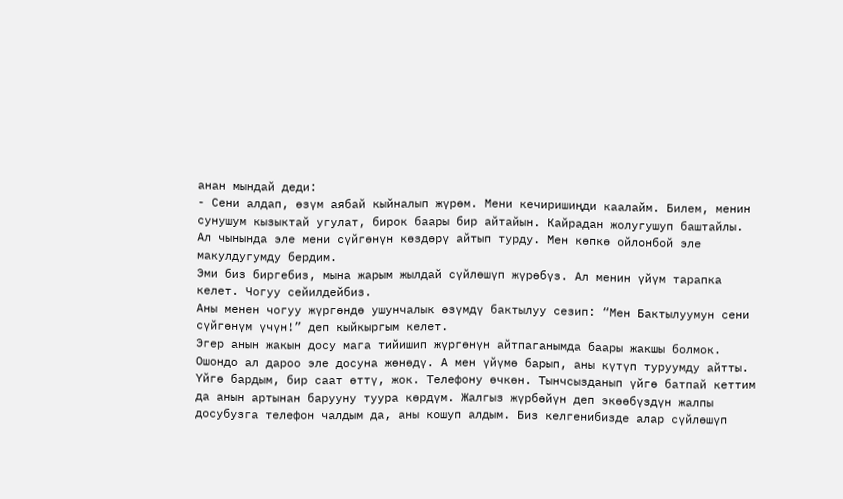анан мындай деди:
- Сени алдап, өзүм аябай кыйналып жүрөм. Мени кечиришиңди каалайм. Билем, менин сунушум кызыктай угулат, бирок баары бир айтайын. Кайрадан жолугушуп баштайлы.
Ал чынында эле мени сүйгөнүн көздөрү айтып турду. Мен көпкө ойлонбой эле макулдугумду бердим.
Эми биз биргебиз, мына жарым жылдай сүйлөшүп жүрөбүз. Ал менин үйүм тарапка келет. Чогуу сейилдейбиз.
Аны менен чогуу жүргөндө ушунчалык өзүмдү бактылуу сезип: “Мен Бактылуумун сени сүйгөнүм үчүн!” деп кыйкыргым келет.
Эгер анын жакын досу мага тийишип жүргөнүн айтпаганымда баары жакшы болмок. Ошондо ал дароо эле досуна жөнөдү. А мен үйүмө барып, аны күтүп туруумду айтты. Үйгө бардым, бир саат өттү, жок. Телефону өчкөн. Тынчсызданып үйгө батпай кеттим да анын артынан барууну туура көрдүм. Жалгыз жүрбөйүн деп экөөбүздүн жалпы досубузга телефон чалдым да, аны кошуп алдым. Биз келгенибизде алар сүйлөшүп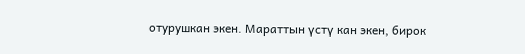отурушкан экен. Мараттын үстү кан экен, бирок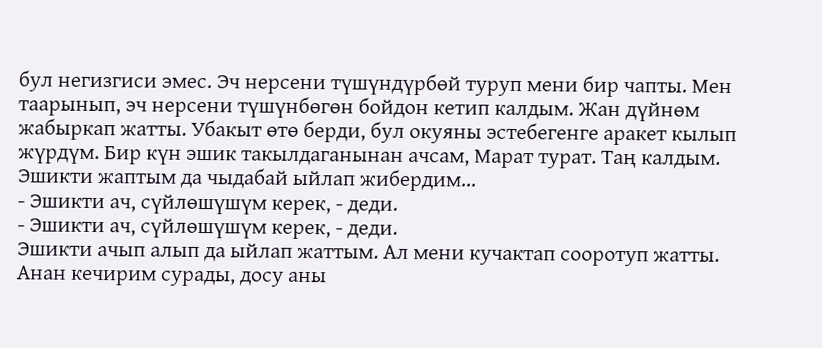бул негизгиси эмес. Эч нерсени түшүндүрбөй туруп мени бир чапты. Мен таарынып, эч нерсени түшүнбөгөн бойдон кетип калдым. Жан дүйнөм жабыркап жатты. Убакыт өтө берди, бул окуяны эстебегенге аракет кылып жүрдүм. Бир күн эшик такылдаганынан ачсам, Марат турат. Таң калдым. Эшикти жаптым да чыдабай ыйлап жибердим...
- Эшикти ач, сүйлөшүшүм керек, - деди.
- Эшикти ач, сүйлөшүшүм керек, - деди.
Эшикти ачып алып да ыйлап жаттым. Ал мени кучактап сооротуп жатты. Анан кечирим сурады, досу аны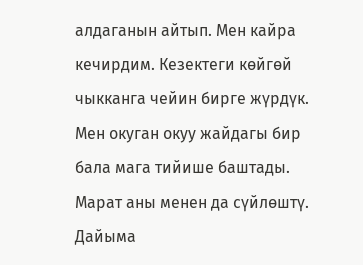алдаганын айтып. Мен кайра кечирдим. Кезектеги көйгөй чыкканга чейин бирге жүрдүк. Мен окуган окуу жайдагы бир бала мага тийише баштады. Марат аны менен да сүйлөштү. Дайыма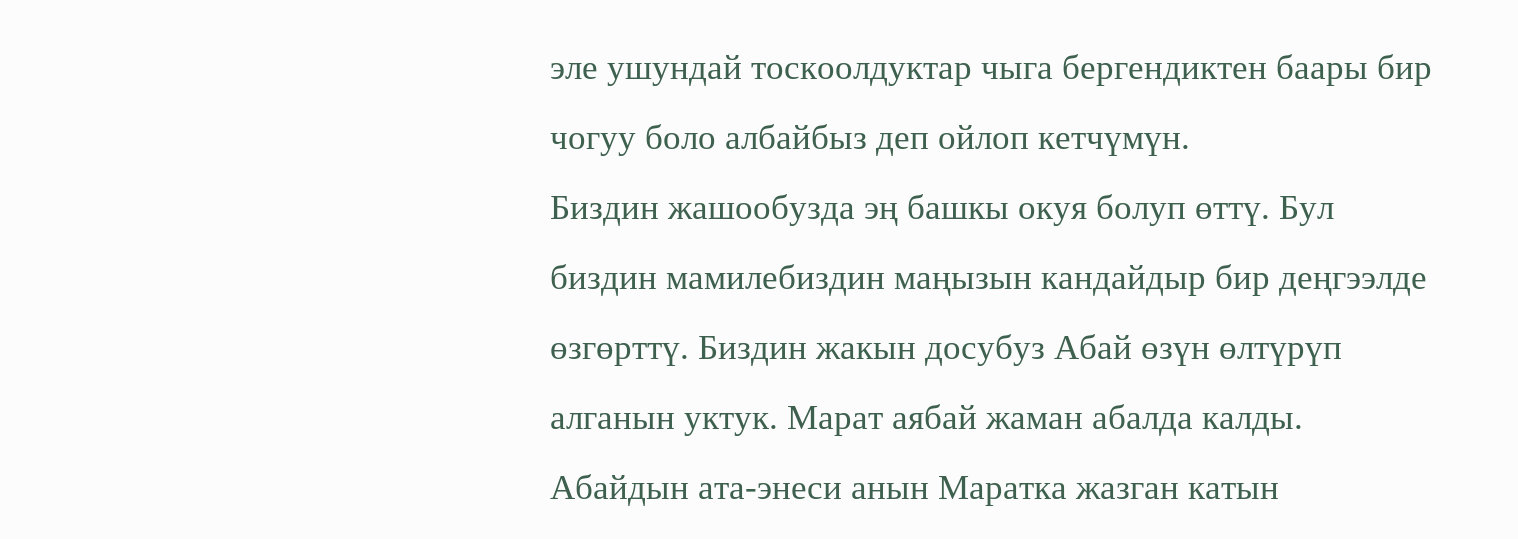эле ушундай тоскоолдуктар чыга бергендиктен баары бир чогуу боло албайбыз деп ойлоп кетчүмүн.
Биздин жашообузда эң башкы окуя болуп өттү. Бул биздин мамилебиздин маңызын кандайдыр бир деңгээлде өзгөрттү. Биздин жакын досубуз Абай өзүн өлтүрүп алганын уктук. Марат аябай жаман абалда калды. Абайдын ата-энеси анын Маратка жазган катын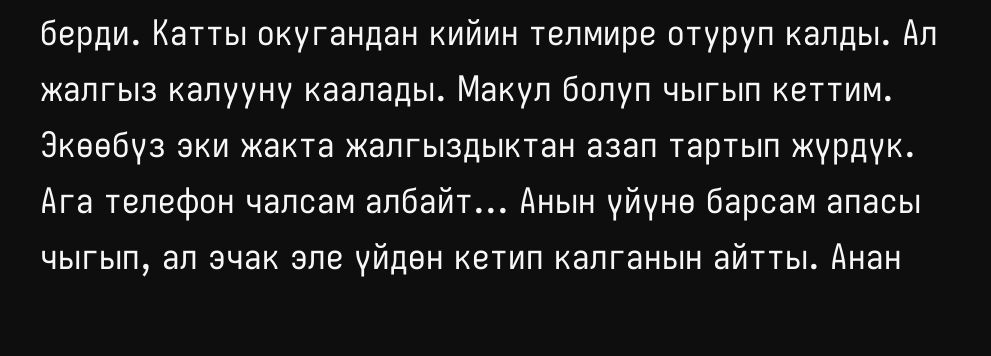берди. Катты окугандан кийин телмире отуруп калды. Ал жалгыз калууну каалады. Макул болуп чыгып кеттим. Экөөбүз эки жакта жалгыздыктан азап тартып жүрдүк. Ага телефон чалсам албайт... Анын үйүнө барсам апасы чыгып, ал эчак эле үйдөн кетип калганын айтты. Анан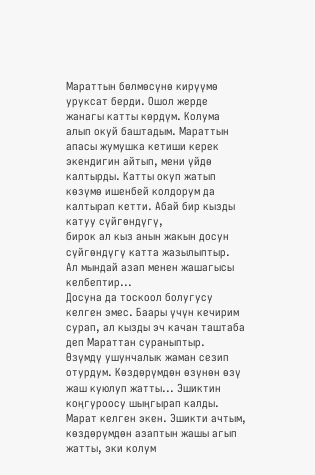Мараттын бөлмөсүнө кирүүмө уруксат берди. Ошол жерде жанагы катты көрдүм. Колума алып окуй баштадым. Мараттын апасы жумушка кетиши керек экендигин айтып, мени үйдө калтырды. Катты окуп жатып көзүмө ишенбей колдорум да калтырап кетти. Абай бир кызды катуу сүйгөндүгү,
бирок ал кыз анын жакын досун сүйгөндүгү катта жазылыптыр.
Ал мындай азап менен жашагысы келбептир...
Досуна да тоскоол болугусу келген эмес. Баары үчүн кечирим сурап, ал кызды эч качан таштаба деп Мараттан сураныптыр.
Өзүмдү ушунчалык жаман сезип отурдум. Көздөрүмдөн өзүнөн өзү жаш куюлуп жатты... Эшиктин коңгуроосу шыңгырап калды. Марат келген экен. Эшикти ачтым, көздөрүмдөн азаптын жашы агып жатты, эки колум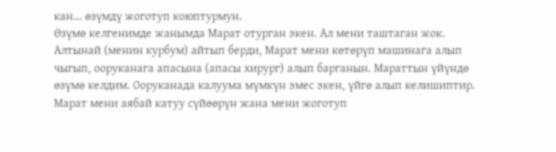кан... өзүмдү жоготуп коюптурмун.
Өзүмө келгенимде жанымда Марат отурган экен. Ал мени таштаган жок. Алтынай (менин курбум) айтып берди, Марат мени көтөрүп машинага алып чыгып, ооруканага апасына (апасы хирург) алып барганын. Мараттын үйүндө өзүмө келдим. Ооруканада калуума мүмкүн эмес экен, үйгө алып келишиптир.
Марат мени аябай катуу сүйөөрүн жана мени жоготуп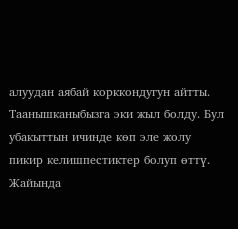алуудан аябай корккондугун айтты.
Таанышканыбызга эки жыл болду. Бул убакыттын ичинде көп эле жолу пикир келишпестиктер болуп өттү. Жайында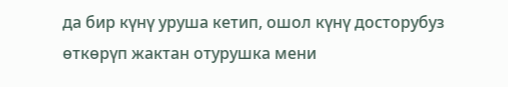да бир күнү уруша кетип, ошол күнү досторубуз өткөрүп жактан отурушка мени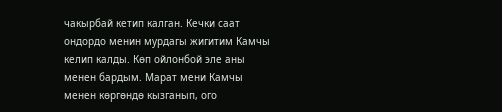чакырбай кетип калган. Кечки саат ондордо менин мурдагы жигитим Камчы келип калды. Көп ойлонбой эле аны менен бардым. Марат мени Камчы менен көргөндө кызганып, ого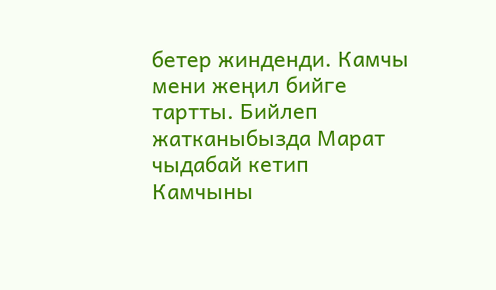бетер жинденди. Камчы мени жеңил бийге тартты. Бийлеп жатканыбызда Марат чыдабай кетип Камчыны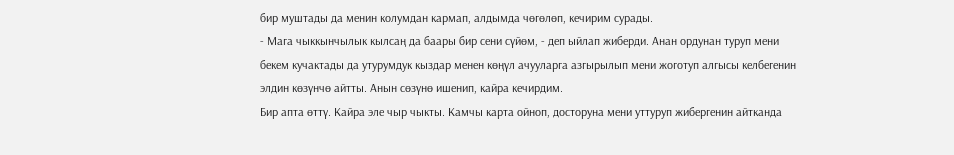бир муштады да менин колумдан кармап, алдымда чөгөлөп, кечирим сурады.
- Мага чыккынчылык кылсаң да баары бир сени сүйөм, - деп ыйлап жиберди. Анан ордунан туруп мени бекем кучактады да утурумдук кыздар менен көңүл ачууларга азгырылып мени жоготуп алгысы келбегенин элдин көзүнчө айтты. Анын сөзүнө ишенип, кайра кечирдим.
Бир апта өттү. Кайра эле чыр чыкты. Камчы карта ойноп, досторуна мени уттуруп жибергенин айтканда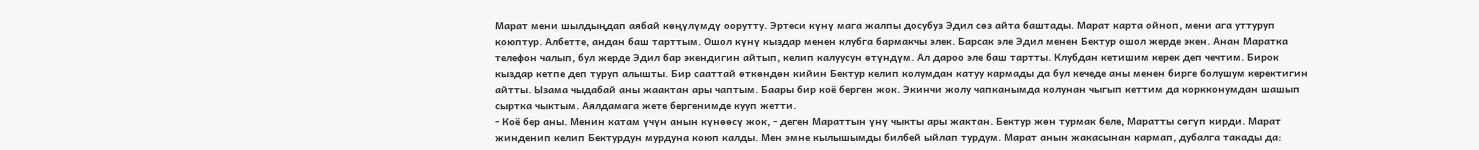Марат мени шылдыңдап аябай көңүлүмдү оорутту. Эртеси күнү мага жалпы досубуз Эдил сөз айта баштады. Марат карта ойноп, мени ага уттуруп коюптур. Албетте, андан баш тарттым. Ошол күнү кыздар менен клубга бармакчы элек. Барсак эле Эдил менен Бектур ошол жерде экен. Анан Маратка телефон чалып, бул жерде Эдил бар экендигин айтып, келип калуусун өтүндүм. Ал дароо эле баш тартты. Клубдан кетишим керек деп чечтим. Бирок кыздар кетпе деп туруп алышты. Бир сааттай өткөндөн кийин Бектур келип колумдан катуу кармады да бул кечеде аны менен бирге болушум керектигин айтты. Ызама чыдабай аны жаактан ары чаптым. Баары бир коё берген жок. Экинчи жолу чапканымда колунан чыгып кеттим да коркконумдан шашып сыртка чыктым. Аялдамага жете бергенимде кууп жетти.
- Коё бер аны. Менин катам үчүн анын күнөөсү жок, - деген Мараттын үнү чыкты ары жактан. Бектур жөн турмак беле, Маратты сөгүп кирди. Марат жинденип келип Бектурдун мурдуна коюп калды. Мен эмне кылышымды билбей ыйлап турдум. Марат анын жакасынан кармап, дубалга такады да: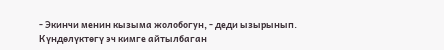- Экинчи менин кызыма жолобогун, - деди ызырынып.
Күндөлүктөгү эч кимге айтылбаган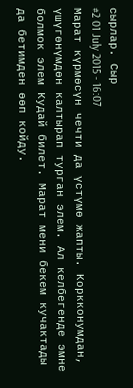сырлар. Сыр
#2 01 July 2015 - 16:07
Марат күрмөсүн чечти да үстүмө жапты. Коркконумдан,
үшүгөнүмдөн калтырап турган элем. Ал келбегенде эмне болмок элем Кудай билет. Марат мени бекем кучактады да бетимден өөп койду.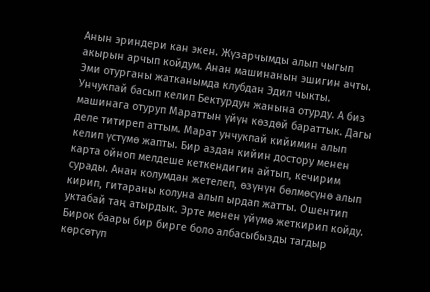Анын эриндери кан экен. Жүзарчымды алып чыгып акырын арчып койдум. Анан машинанын эшигин ачты. Эми отурганы жатканымда клубдан Эдил чыкты. Унчукпай басып келип Бектурдун жанына отурду. А биз машинага отуруп Мараттын үйүн көздөй бараттык. Дагы деле титиреп аттым. Марат унчукпай кийимин алып келип үстүмө жапты. Бир аздан кийин достору менен карта ойноп мелдеше кеткендигин айтып, кечирим сурады. Анан колумдан жетелеп, өзүнүн бөлмөсүнө алып кирип, гитараны колуна алып ырдап жатты. Ошентип уктабай таң атырдык. Эрте менен үйүмө жеткирип койду. Бирок баары бир бирге боло албасыбызды тагдыр көрсөтүп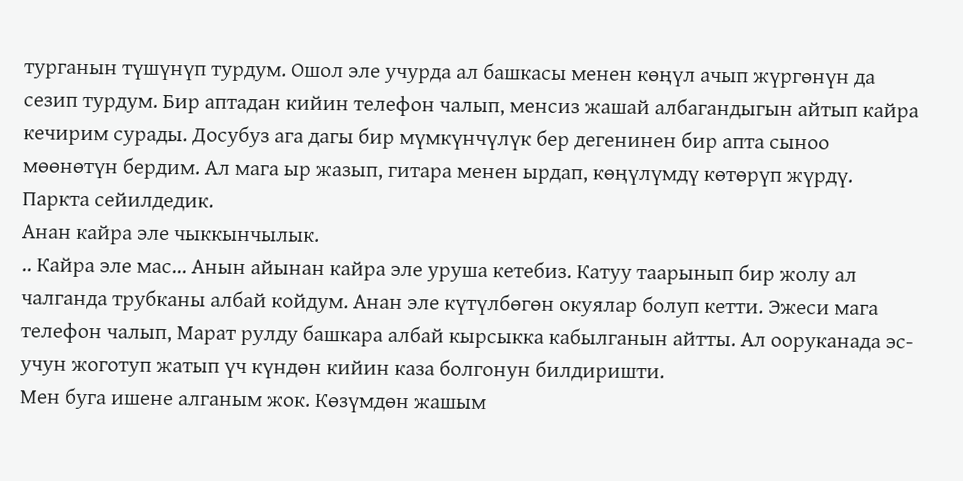турганын түшүнүп турдум. Ошол эле учурда ал башкасы менен көңүл ачып жүргөнүн да сезип турдум. Бир аптадан кийин телефон чалып, менсиз жашай албагандыгын айтып кайра кечирим сурады. Досубуз ага дагы бир мүмкүнчүлүк бер дегенинен бир апта сыноо мөөнөтүн бердим. Ал мага ыр жазып, гитара менен ырдап, көңүлүмдү көтөрүп жүрдү. Паркта сейилдедик.
Анан кайра эле чыккынчылык.
.. Кайра эле мас... Анын айынан кайра эле уруша кетебиз. Катуу таарынып бир жолу ал чалганда трубканы албай койдум. Анан эле күтүлбөгөн окуялар болуп кетти. Эжеси мага телефон чалып, Марат рулду башкара албай кырсыкка кабылганын айтты. Ал ооруканада эс-учун жоготуп жатып үч күндөн кийин каза болгонун билдиришти.
Мен буга ишене алганым жок. Көзүмдөн жашым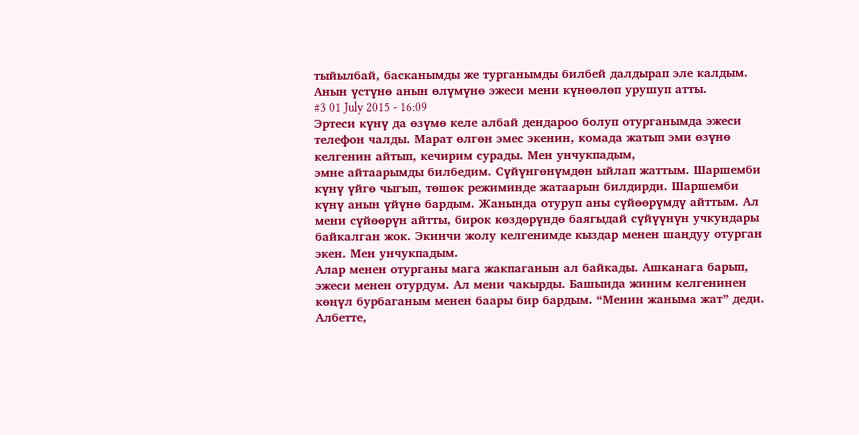тыйылбай, басканымды же турганымды билбей далдырап эле калдым. Анын үстүнө анын өлүмүнө эжеси мени күнөөлөп урушуп атты.
#3 01 July 2015 - 16:09
Эртеси күнү да өзүмө келе албай дендароо болуп отурганымда эжеси телефон чалды. Марат өлгөн эмес экенин, комада жатып эми өзүнө келгенин айтып, кечирим сурады. Мен унчукпадым,
эмне айтаарымды билбедим. Сүйүнгөнүмдөн ыйлап жаттым. Шаршемби күнү үйгө чыгып, төшөк режиминде жатаарын билдирди. Шаршемби күнү анын үйүнө бардым. Жанында отуруп аны сүйөөрүмдү айттым. Ал мени сүйөөрүн айтты, бирок көздөрүндө баягыдай сүйүүнүн учкундары байкалган жок. Экинчи жолу келгенимде кыздар менен шаңдуу отурган экен. Мен унчукпадым.
Алар менен отурганы мага жакпаганын ал байкады. Ашканага барып, эжеси менен отурдум. Ал мени чакырды. Башында жиним келгенинен көңүл бурбаганым менен баары бир бардым. “Менин жаныма жат” деди. Албетте,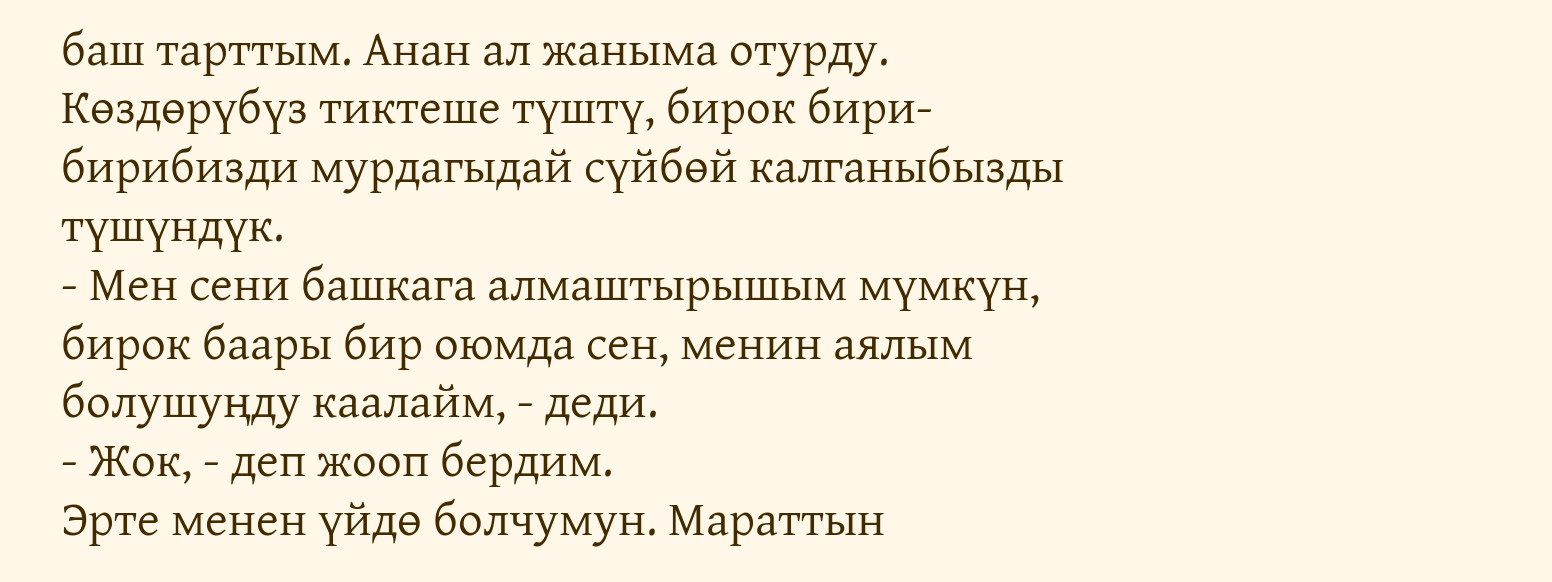баш тарттым. Анан ал жаныма отурду. Көздөрүбүз тиктеше түштү, бирок бири-бирибизди мурдагыдай сүйбөй калганыбызды түшүндүк.
- Мен сени башкага алмаштырышым мүмкүн, бирок баары бир оюмда сен, менин аялым болушуңду каалайм, - деди.
- Жок, - деп жооп бердим.
Эрте менен үйдө болчумун. Мараттын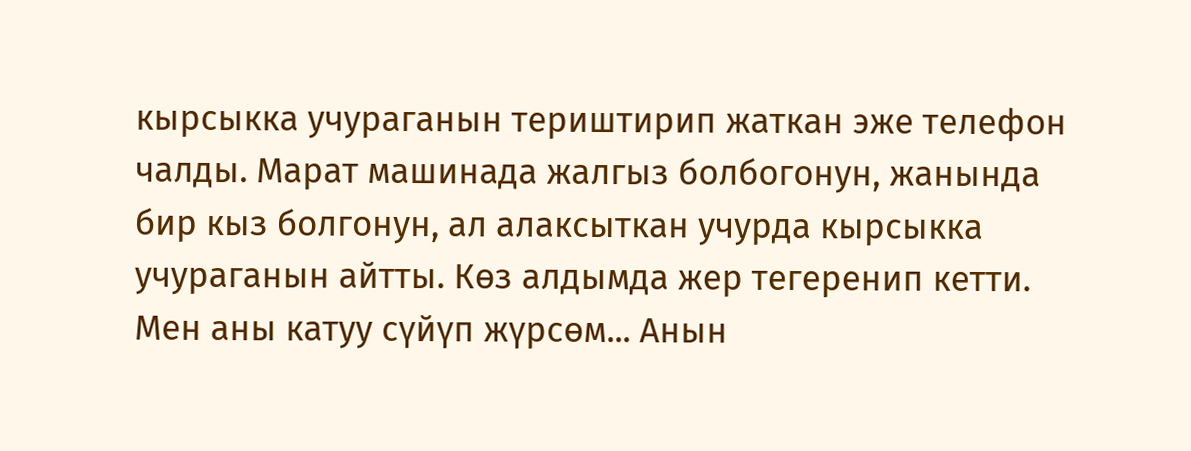кырсыкка учураганын териштирип жаткан эже телефон чалды. Марат машинада жалгыз болбогонун, жанында бир кыз болгонун, ал алаксыткан учурда кырсыкка учураганын айтты. Көз алдымда жер тегеренип кетти. Мен аны катуу сүйүп жүрсөм... Анын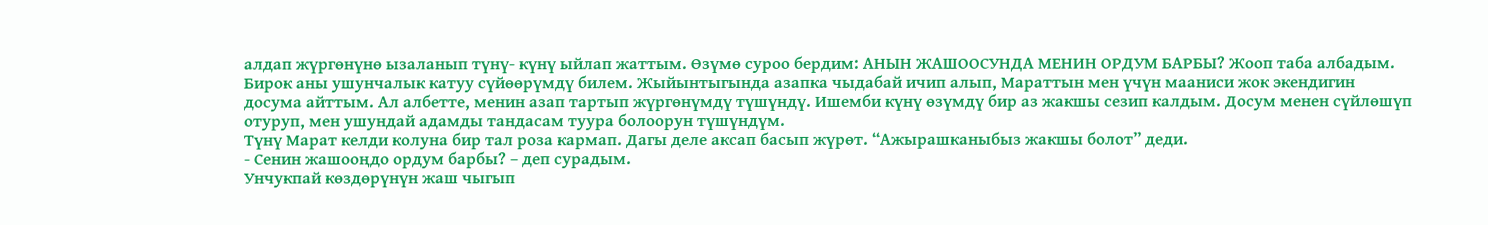алдап жүргөнүнө ызаланып түнү- күнү ыйлап жаттым. Өзүмө суроо бердим: АНЫН ЖАШООСУНДА МЕНИН ОРДУМ БАРБЫ? Жооп таба албадым. Бирок аны ушунчалык катуу сүйөөрүмдү билем. Жыйынтыгында азапка чыдабай ичип алып, Мараттын мен үчүн мааниси жок экендигин досума айттым. Ал албетте, менин азап тартып жүргөнүмдү түшүндү. Ишемби күнү өзүмдү бир аз жакшы сезип калдым. Досум менен сүйлөшүп отуруп, мен ушундай адамды тандасам туура болоорун түшүндүм.
Түнү Марат келди колуна бир тал роза кармап. Дагы деле аксап басып жүрөт. “Ажырашканыбыз жакшы болот” деди.
- Сенин жашооңдо ордум барбы? – деп сурадым.
Унчукпай көздөрүнүн жаш чыгып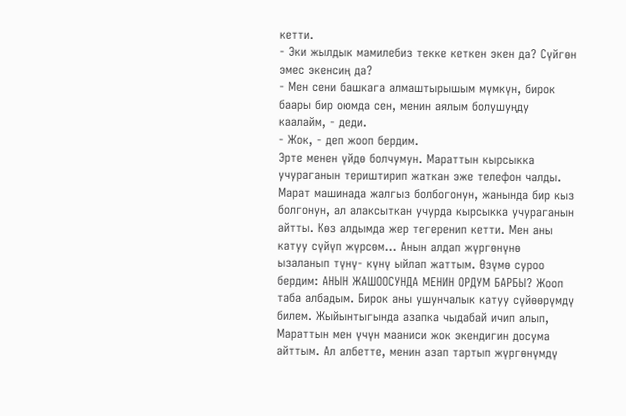кетти.
- Эки жылдык мамилебиз текке кеткен экен да? Сүйгөн эмес экенсиң да?
- Мен сени башкага алмаштырышым мүмкүн, бирок баары бир оюмда сен, менин аялым болушуңду каалайм, - деди.
- Жок, - деп жооп бердим.
Эрте менен үйдө болчумун. Мараттын кырсыкка учураганын териштирип жаткан эже телефон чалды. Марат машинада жалгыз болбогонун, жанында бир кыз болгонун, ал алаксыткан учурда кырсыкка учураганын айтты. Көз алдымда жер тегеренип кетти. Мен аны катуу сүйүп жүрсөм... Анын алдап жүргөнүнө ызаланып түнү- күнү ыйлап жаттым. Өзүмө суроо бердим: АНЫН ЖАШООСУНДА МЕНИН ОРДУМ БАРБЫ? Жооп таба албадым. Бирок аны ушунчалык катуу сүйөөрүмдү билем. Жыйынтыгында азапка чыдабай ичип алып, Мараттын мен үчүн мааниси жок экендигин досума айттым. Ал албетте, менин азап тартып жүргөнүмдү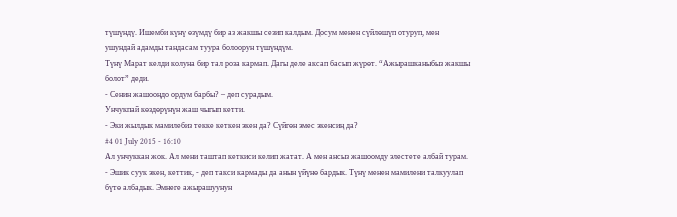түшүндү. Ишемби күнү өзүмдү бир аз жакшы сезип калдым. Досум менен сүйлөшүп отуруп, мен ушундай адамды тандасам туура болоорун түшүндүм.
Түнү Марат келди колуна бир тал роза кармап. Дагы деле аксап басып жүрөт. “Ажырашканыбыз жакшы болот” деди.
- Сенин жашооңдо ордум барбы? – деп сурадым.
Унчукпай көздөрүнүн жаш чыгып кетти.
- Эки жылдык мамилебиз текке кеткен экен да? Сүйгөн эмес экенсиң да?
#4 01 July 2015 - 16:10
Ал унчуккан жок. Ал мени таштап кеткиси келип жатат. А мен ансыз жашоомду элестете албай турам.
- Эшик суук экен, кеттик, - деп такси кармады да анын үйүнө бардык. Түнү менен мамилени талкуулап бүтө албадык. Эмнеге ажырашуунун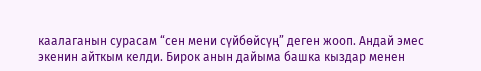каалаганын сурасам “сен мени сүйбөйсүң” деген жооп. Андай эмес экенин айткым келди. Бирок анын дайыма башка кыздар менен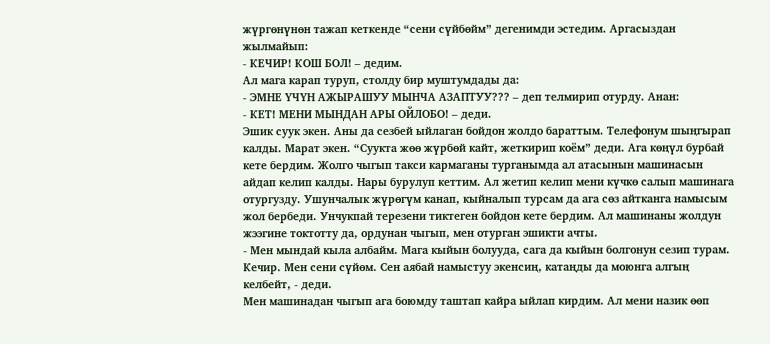жүргөнүнөн тажап кеткенде “сени сүйбөйм” дегенимди эстедим. Аргасыздан жылмайып:
- КЕЧИР! КОШ БОЛ! – дедим.
Ал мага карап туруп, столду бир муштумдады да:
- ЭМНЕ ҮЧҮН АЖЫРАШУУ МЫНЧА АЗАПТУУ??? – деп телмирип отурду. Анан:
- КЕТ! МЕНИ МЫНДАН АРЫ ОЙЛОБО! – деди.
Эшик суук экен. Аны да сезбей ыйлаган бойдон жолдо бараттым. Телефонум шыңгырап калды. Марат экен. “Суукта жөө жүрбөй кайт, жеткирип коём” деди. Ага көңүл бурбай кете бердим. Жолго чыгып такси кармаганы турганымда ал атасынын машинасын айдап келип калды. Нары бурулуп кеттим. Ал жетип келип мени күчкө салып машинага отургузду. Ушунчалык жүрөгүм канап, кыйналып турсам да ага сөз айтканга намысым жол бербеди. Унчукпай терезени тиктеген бойдон кете бердим. Ал машинаны жолдун жээгине токтотту да, ордунан чыгып, мен отурган эшикти ачты.
- Мен мындай кыла албайм. Мага кыйын болууда, сага да кыйын болгонун сезип турам. Кечир. Мен сени сүйөм. Сен аябай намыстуу экенсиң, катаңды да моюнга алгың келбейт, - деди.
Мен машинадан чыгып ага боюмду таштап кайра ыйлап кирдим. Ал мени назик өөп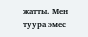жатты. Мен туура эмес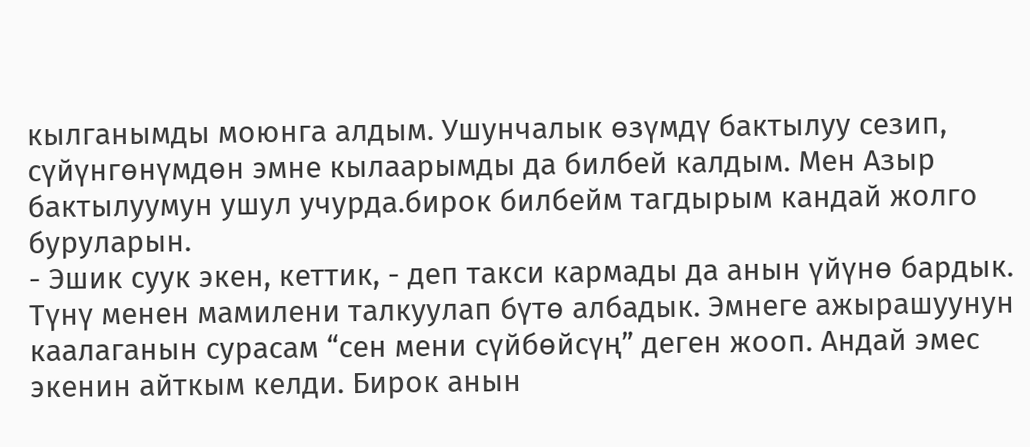кылганымды моюнга алдым. Ушунчалык өзүмдү бактылуу сезип, сүйүнгөнүмдөн эмне кылаарымды да билбей калдым. Мен Азыр бактылуумун ушул учурда.бирок билбейм тагдырым кандай жолго буруларын.
- Эшик суук экен, кеттик, - деп такси кармады да анын үйүнө бардык. Түнү менен мамилени талкуулап бүтө албадык. Эмнеге ажырашуунун каалаганын сурасам “сен мени сүйбөйсүң” деген жооп. Андай эмес экенин айткым келди. Бирок анын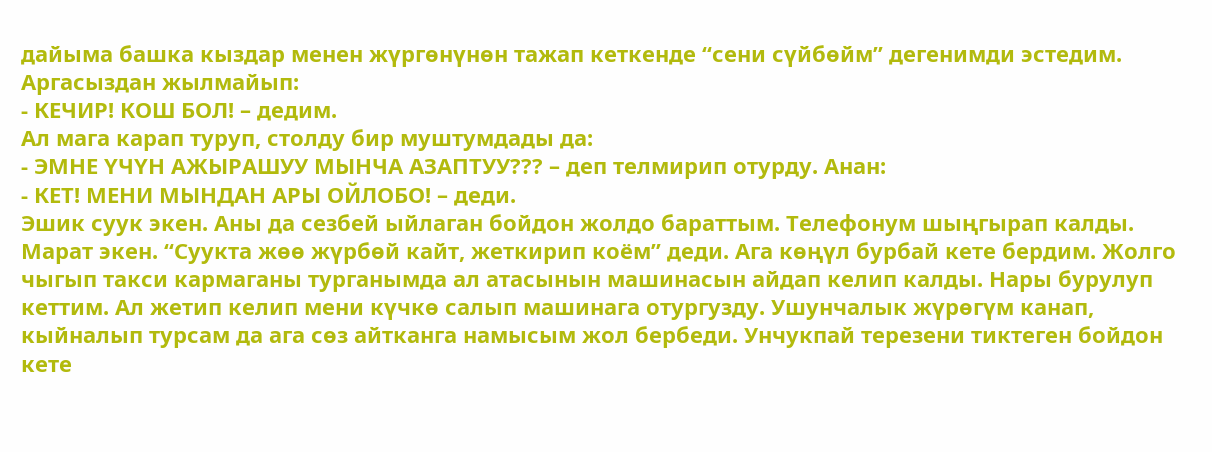дайыма башка кыздар менен жүргөнүнөн тажап кеткенде “сени сүйбөйм” дегенимди эстедим. Аргасыздан жылмайып:
- КЕЧИР! КОШ БОЛ! – дедим.
Ал мага карап туруп, столду бир муштумдады да:
- ЭМНЕ ҮЧҮН АЖЫРАШУУ МЫНЧА АЗАПТУУ??? – деп телмирип отурду. Анан:
- КЕТ! МЕНИ МЫНДАН АРЫ ОЙЛОБО! – деди.
Эшик суук экен. Аны да сезбей ыйлаган бойдон жолдо бараттым. Телефонум шыңгырап калды. Марат экен. “Суукта жөө жүрбөй кайт, жеткирип коём” деди. Ага көңүл бурбай кете бердим. Жолго чыгып такси кармаганы турганымда ал атасынын машинасын айдап келип калды. Нары бурулуп кеттим. Ал жетип келип мени күчкө салып машинага отургузду. Ушунчалык жүрөгүм канап, кыйналып турсам да ага сөз айтканга намысым жол бербеди. Унчукпай терезени тиктеген бойдон кете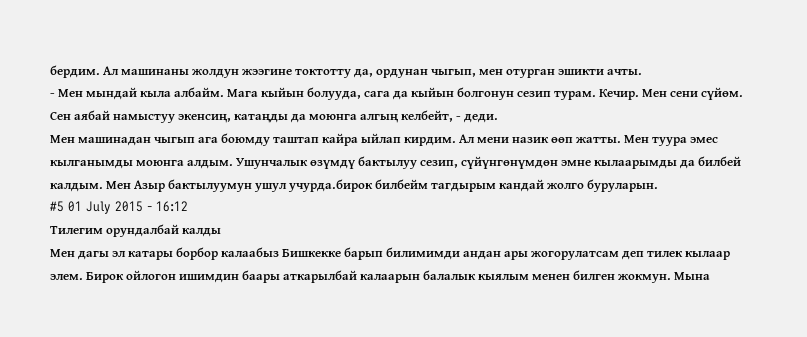бердим. Ал машинаны жолдун жээгине токтотту да, ордунан чыгып, мен отурган эшикти ачты.
- Мен мындай кыла албайм. Мага кыйын болууда, сага да кыйын болгонун сезип турам. Кечир. Мен сени сүйөм. Сен аябай намыстуу экенсиң, катаңды да моюнга алгың келбейт, - деди.
Мен машинадан чыгып ага боюмду таштап кайра ыйлап кирдим. Ал мени назик өөп жатты. Мен туура эмес кылганымды моюнга алдым. Ушунчалык өзүмдү бактылуу сезип, сүйүнгөнүмдөн эмне кылаарымды да билбей калдым. Мен Азыр бактылуумун ушул учурда.бирок билбейм тагдырым кандай жолго буруларын.
#5 01 July 2015 - 16:12
Тилегим орундалбай калды
Мен дагы эл катары борбор калаабыз Бишкекке барып билимимди андан ары жогорулатсам деп тилек кылаар элем. Бирок ойлогон ишимдин баары аткарылбай калаарын балалык кыялым менен билген жокмун. Мына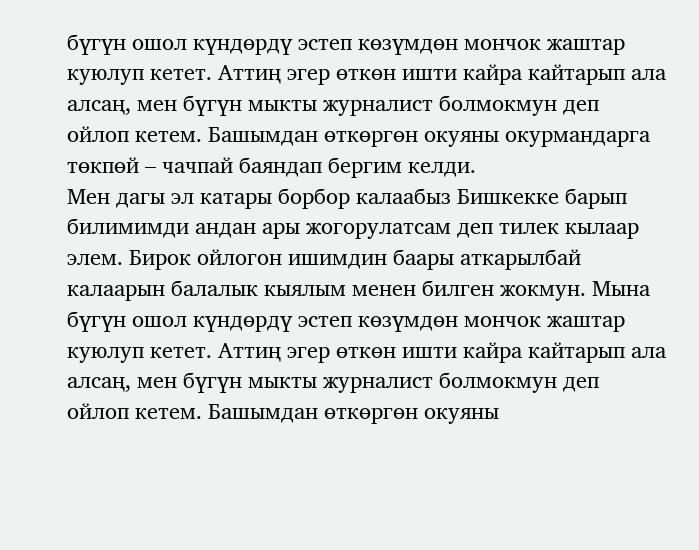бүгүн ошол күндөрдү эстеп көзүмдөн мончок жаштар куюлуп кетет. Аттиң эгер өткөн ишти кайра кайтарып ала алсаң, мен бүгүн мыкты журналист болмокмун деп ойлоп кетем. Башымдан өткөргөн окуяны окурмандарга төкпөй – чачпай баяндап бергим келди.
Мен дагы эл катары борбор калаабыз Бишкекке барып билимимди андан ары жогорулатсам деп тилек кылаар элем. Бирок ойлогон ишимдин баары аткарылбай калаарын балалык кыялым менен билген жокмун. Мына бүгүн ошол күндөрдү эстеп көзүмдөн мончок жаштар куюлуп кетет. Аттиң эгер өткөн ишти кайра кайтарып ала алсаң, мен бүгүн мыкты журналист болмокмун деп ойлоп кетем. Башымдан өткөргөн окуяны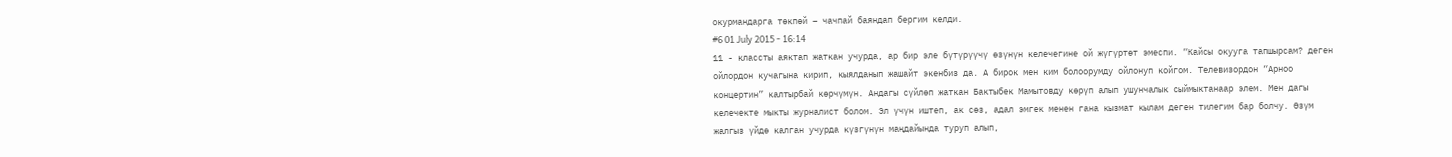окурмандарга төкпөй – чачпай баяндап бергим келди.
#6 01 July 2015 - 16:14
11 - классты аяктап жаткан учурда, ар бир эле бүтүрүүчү өзүнүн келечегине ой жүгүртөт эмеспи. “Кайсы окууга тапшырсам? деген ойлордон кучагына кирип, кыялданып жашайт экенбиз да. А бирок мен ким болоорумду ойлонуп койгом. Телевизордон “Арноо концертин” калтырбай көрчүмүн. Андагы сүйлөп жаткан Бактыбек Мамытовду көрүп алып ушунчалык сыймыктанаар элем. Мен дагы келечекте мыкты журналист болом. Эл үчүн иштеп, ак сөз, адал эмгек менен гана кызмат кылам деген тилегим бар болчу. Өзүм жалгыз үйдө калган учурда күзгүнүн маңдайында туруп алып,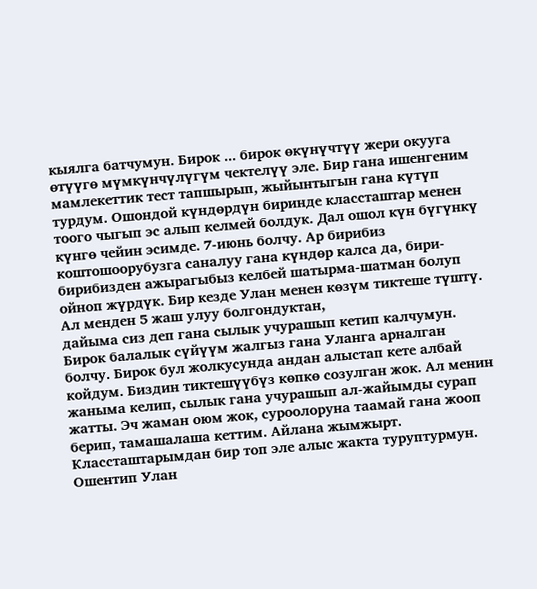кыялга батчумун. Бирок ... бирок өкүнүчтүү жери окууга өтүүгө мүмкүнчүлүгүм чектелүү эле. Бир гана ишенгеним мамлекеттик тест тапшырып, жыйынтыгын гана күтүп турдум. Ошондой күндөрдүн биринде классташтар менен тоого чыгып эс алып келмей болдук. Дал ошол күн бүгүнкү күнгө чейин эсимде. 7-июнь болчу. Ар бирибиз коштошоорубузга саналуу гана күндөр калса да, бири-бирибизден ажырагыбыз келбей шатырма-шатман болуп ойноп жүрдүк. Бир кезде Улан менен көзүм тиктеше түштү. Ал менден 5 жаш улуу болгондуктан,
дайыма сиз деп гана сылык учурашып кетип калчумун. Бирок балалык сүйүүм жалгыз гана Уланга арналган болчу. Бирок бул жолкусунда андан алыстап кете албай койдум. Биздин тиктешүүбүз көпкө созулган жок. Ал менин жаныма келип, сылык гана учурашып ал-жайымды сурап жатты. Эч жаман оюм жок, суроолоруна таамай гана жооп берип, тамашалаша кеттим. Айлана жымжырт. Классташтарымдан бир топ эле алыс жакта туруптурмун.
Ошентип Улан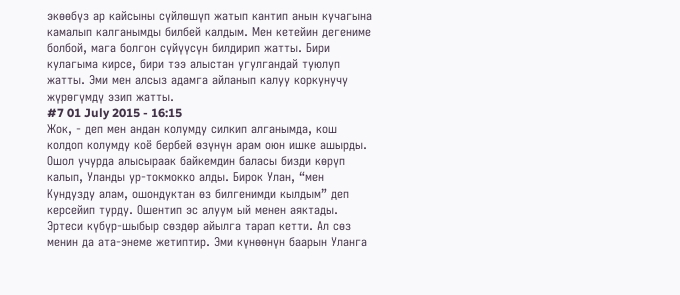экөөбүз ар кайсыны сүйлөшүп жатып кантип анын кучагына камалып калганымды билбей калдым. Мен кетейин дегениме болбой, мага болгон сүйүүсүн билдирип жатты. Бири кулагыма кирсе, бири тээ алыстан угулгандай туюлуп жатты. Эми мен алсыз адамга айланып калуу коркунучу жүрөгүмдү эзип жатты.
#7 01 July 2015 - 16:15
Жок, - деп мен андан колумду силкип алганымда, кош колдоп колумду коё бербей өзүнүн арам оюн ишке ашырды. Ошол учурда алысыраак байкемдин баласы бизди көрүп калып, Уланды ур-токмокко алды. Бирок Улан, “мен Кундузду алам, ошондуктан өз билгенимди кылдым” деп керсейип турду. Ошентип эс алуум ый менен аяктады. Эртеси күбүр-шыбыр сөздөр айылга тарап кетти. Ал сөз менин да ата-энеме жетиптир. Эми күнөөнүн баарын Уланга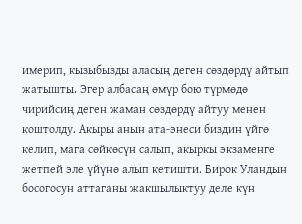имерип, кызыбызды аласың деген сөздөрдү айтып жатышты. Эгер албасаң өмүр бою түрмөдө чирийсиң деген жаман сөздөрдү айтуу менен коштолду. Акыры анын ата-энеси биздин үйгө келип, мага сөйкөсүн салып, акыркы экзаменге жетпей эле үйүнө алып кетишти. Бирок Уландын босогосун аттаганы жакшылыктуу деле күн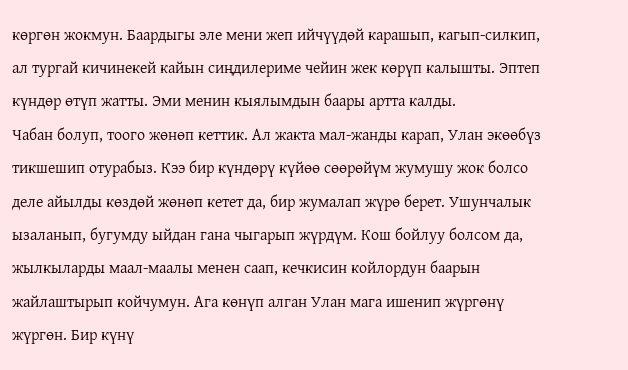көргөн жокмун. Баардыгы эле мени жеп ийчүүдөй карашып, кагып-силкип,
ал тургай кичинекей кайын сиңдилериме чейин жек көрүп калышты. Эптеп күндөр өтүп жатты. Эми менин кыялымдын баары артта калды.
Чабан болуп, тоого жөнөп кеттик. Ал жакта мал-жанды карап, Улан экөөбүз тикшешип отурабыз. Кээ бир күндөрү күйөө сөөрөйүм жумушу жок болсо деле айылды көздөй жөнөп кетет да, бир жумалап жүрө берет. Ушунчалык ызаланып, бугумду ыйдан гана чыгарып жүрдүм. Кош бойлуу болсом да, жылкыларды маал-маалы менен саап, кечкисин койлордун баарын жайлаштырып койчумун. Ага көнүп алган Улан мага ишенип жүргөнү жүргөн. Бир күнү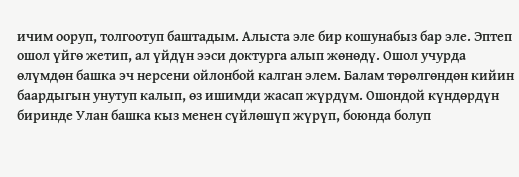ичим ооруп, толгоотуп баштадым. Алыста эле бир кошунабыз бар эле. Эптеп ошол үйгө жетип, ал үйдүн ээси доктурга алып жөнөдү. Ошол учурда өлүмдөн башка эч нерсени ойлонбой калган элем. Балам төрөлгөндөн кийин баардыгын унутуп калып, өз ишимди жасап жүрдүм. Ошондой күндөрдүн биринде Улан башка кыз менен сүйлөшүп жүрүп, боюнда болуп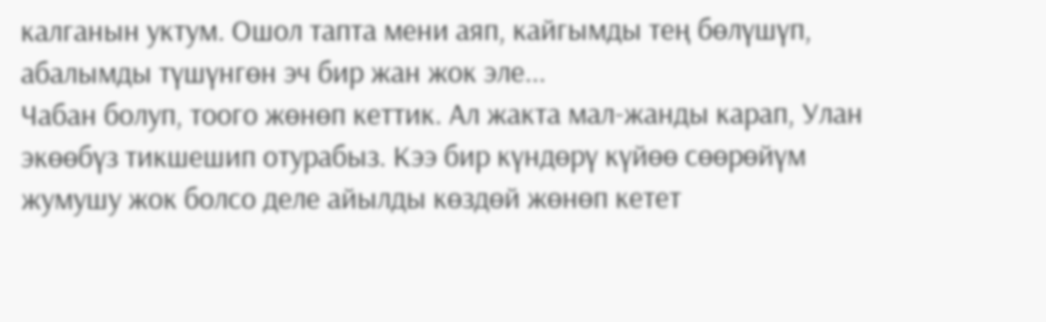калганын уктум. Ошол тапта мени аяп, кайгымды тең бөлүшүп, абалымды түшүнгөн эч бир жан жок эле...
Чабан болуп, тоого жөнөп кеттик. Ал жакта мал-жанды карап, Улан экөөбүз тикшешип отурабыз. Кээ бир күндөрү күйөө сөөрөйүм жумушу жок болсо деле айылды көздөй жөнөп кетет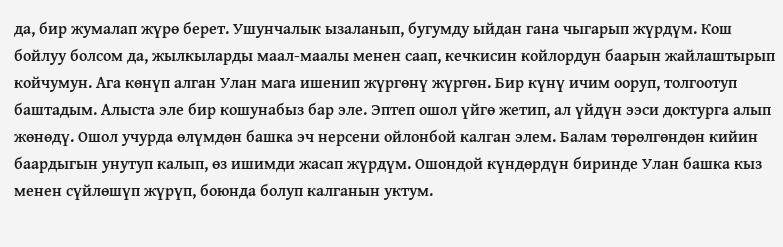да, бир жумалап жүрө берет. Ушунчалык ызаланып, бугумду ыйдан гана чыгарып жүрдүм. Кош бойлуу болсом да, жылкыларды маал-маалы менен саап, кечкисин койлордун баарын жайлаштырып койчумун. Ага көнүп алган Улан мага ишенип жүргөнү жүргөн. Бир күнү ичим ооруп, толгоотуп баштадым. Алыста эле бир кошунабыз бар эле. Эптеп ошол үйгө жетип, ал үйдүн ээси доктурга алып жөнөдү. Ошол учурда өлүмдөн башка эч нерсени ойлонбой калган элем. Балам төрөлгөндөн кийин баардыгын унутуп калып, өз ишимди жасап жүрдүм. Ошондой күндөрдүн биринде Улан башка кыз менен сүйлөшүп жүрүп, боюнда болуп калганын уктум.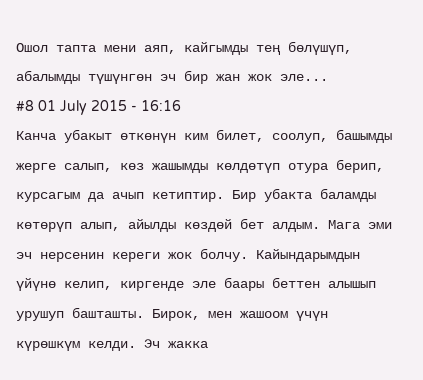Ошол тапта мени аяп, кайгымды тең бөлүшүп, абалымды түшүнгөн эч бир жан жок эле...
#8 01 July 2015 - 16:16
Канча убакыт өткөнүн ким билет, соолуп, башымды жерге салып, көз жашымды көлдөтүп отура берип, курсагым да ачып кетиптир. Бир убакта баламды көтөрүп алып, айылды көздөй бет алдым. Мага эми эч нерсенин кереги жок болчу. Кайындарымдын үйүнө келип, киргенде эле баары беттен алышып урушуп башташты. Бирок, мен жашоом үчүн күрөшкүм келди. Эч жакка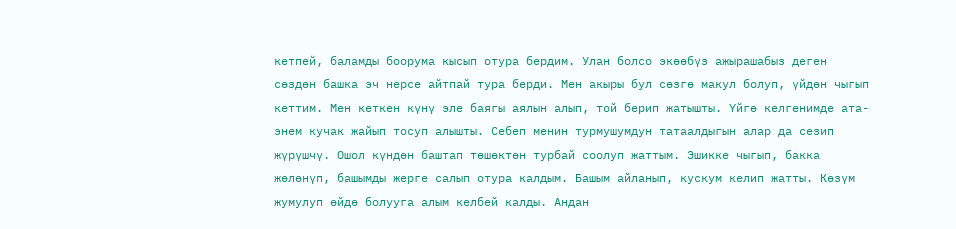кетпей, баламды боорума кысып отура бердим. Улан болсо экөөбүз ажырашабыз деген сөздөн башка эч нерсе айтпай тура берди. Мен акыры бул сөзгө макул болуп, үйдөн чыгып кеттим. Мен кеткен күнү эле баягы аялын алып, той берип жатышты. Үйгө келгенимде ата-энем кучак жайып тосуп алышты. Себеп менин турмушумдун татаалдыгын алар да сезип жүрүшчү. Ошол күндөн баштап төшөктөн турбай соолуп жаттым. Эшикке чыгып, бакка жөлөнүп, башымды жерге салып отура калдым. Башым айланып, кускум келип жатты. Көзүм жумулуп өйдө болууга алым келбей калды. Андан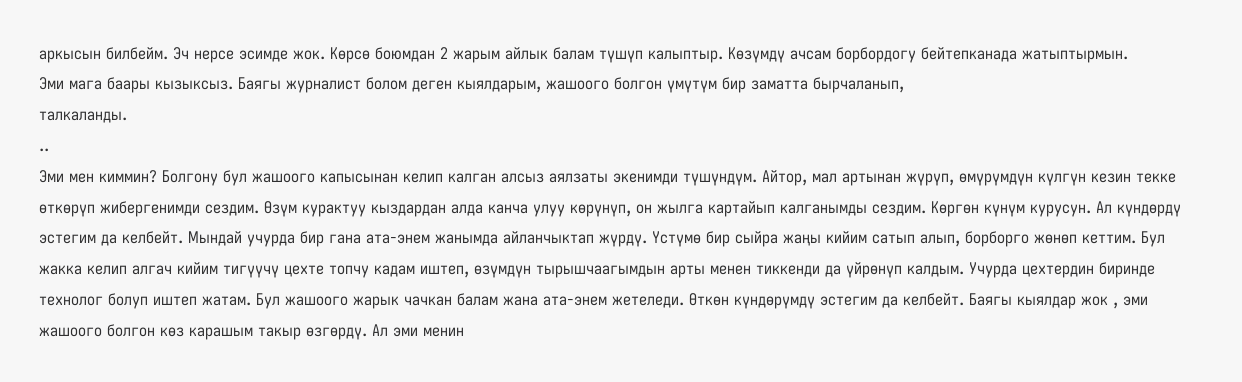аркысын билбейм. Эч нерсе эсимде жок. Көрсө боюмдан 2 жарым айлык балам түшүп калыптыр. Көзүмдү ачсам борбордогу бейтепканада жатыптырмын.
Эми мага баары кызыксыз. Баягы журналист болом деген кыялдарым, жашоого болгон үмүтүм бир заматта бырчаланып,
талкаланды.
..
Эми мен киммин? Болгону бул жашоого капысынан келип калган алсыз аялзаты экенимди түшүндүм. Айтор, мал артынан жүрүп, өмүрүмдүн күлгүн кезин текке өткөрүп жибергенимди сездим. Өзүм курактуу кыздардан алда канча улуу көрүнүп, он жылга картайып калганымды сездим. Көргөн күнүм курусун. Ал күндөрдү эстегим да келбейт. Мындай учурда бир гана ата-энем жанымда айланчыктап жүрдү. Үстүмө бир сыйра жаңы кийим сатып алып, борборго жөнөп кеттим. Бул жакка келип алгач кийим тигүүчү цехте топчу кадам иштеп, өзүмдүн тырышчаагымдын арты менен тиккенди да үйрөнүп калдым. Учурда цехтердин биринде технолог болуп иштеп жатам. Бул жашоого жарык чачкан балам жана ата-энем жетеледи. Өткөн күндөрүмдү эстегим да келбейт. Баягы кыялдар жок , эми жашоого болгон көз карашым такыр өзгөрдү. Ал эми менин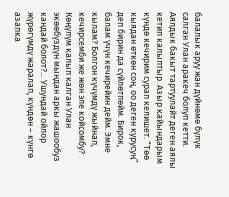балалык аруу жан дүйнөмө бүлүк салган Улан аракеч болуп кетти. Аялдык бакыт тартуулайт деген аялы кетип калыптыр. Азыр кайындарым күндө кечирим сурап келишет. “Төө кыядан өткөн соң, оо деген курусуң” деп бирин да сүйлөтпөйм. Бирок, балам үчүн кечирейин дейм. Эмне кылам? Болгон күчүмдү жыйнап, кечирсемби же жөн эле койсомбу? Көңүлүм калып калган Улан экөөбүздүн мындан аркы жашообуз кандай болот?... Ушундай ойлор жүрөгүмдү жаралап, күндөн – күнгө азапка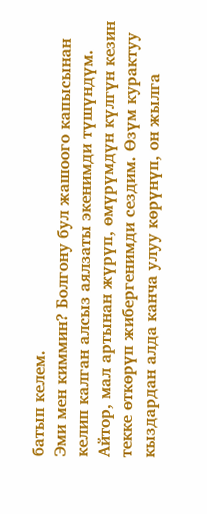батып келем.
Эми мен киммин? Болгону бул жашоого капысынан келип калган алсыз аялзаты экенимди түшүндүм. Айтор, мал артынан жүрүп, өмүрүмдүн күлгүн кезин текке өткөрүп жибергенимди сездим. Өзүм курактуу кыздардан алда канча улуу көрүнүп, он жылга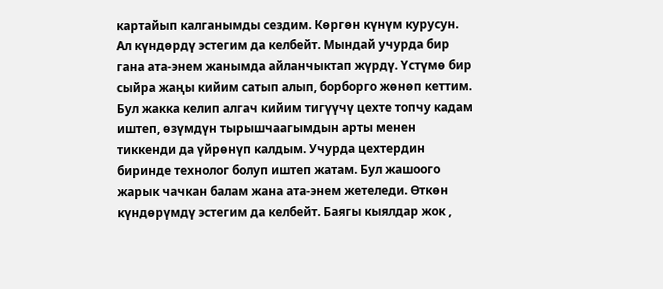картайып калганымды сездим. Көргөн күнүм курусун. Ал күндөрдү эстегим да келбейт. Мындай учурда бир гана ата-энем жанымда айланчыктап жүрдү. Үстүмө бир сыйра жаңы кийим сатып алып, борборго жөнөп кеттим. Бул жакка келип алгач кийим тигүүчү цехте топчу кадам иштеп, өзүмдүн тырышчаагымдын арты менен тиккенди да үйрөнүп калдым. Учурда цехтердин биринде технолог болуп иштеп жатам. Бул жашоого жарык чачкан балам жана ата-энем жетеледи. Өткөн күндөрүмдү эстегим да келбейт. Баягы кыялдар жок ,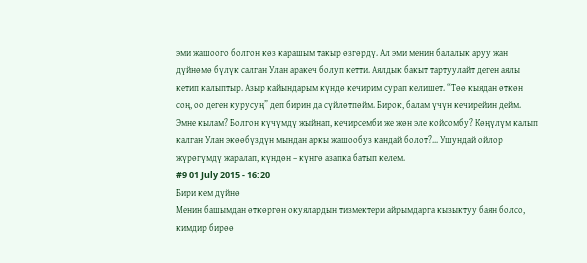эми жашоого болгон көз карашым такыр өзгөрдү. Ал эми менин балалык аруу жан дүйнөмө бүлүк салган Улан аракеч болуп кетти. Аялдык бакыт тартуулайт деген аялы кетип калыптыр. Азыр кайындарым күндө кечирим сурап келишет. “Төө кыядан өткөн соң, оо деген курусуң” деп бирин да сүйлөтпөйм. Бирок, балам үчүн кечирейин дейм. Эмне кылам? Болгон күчүмдү жыйнап, кечирсемби же жөн эле койсомбу? Көңүлүм калып калган Улан экөөбүздүн мындан аркы жашообуз кандай болот?... Ушундай ойлор жүрөгүмдү жаралап, күндөн – күнгө азапка батып келем.
#9 01 July 2015 - 16:20
Бири кем дүйнө
Менин башымдан өткөргөн окуялардын тизмектери айрымдарга кызыктуу баян болсо, кимдир бирөө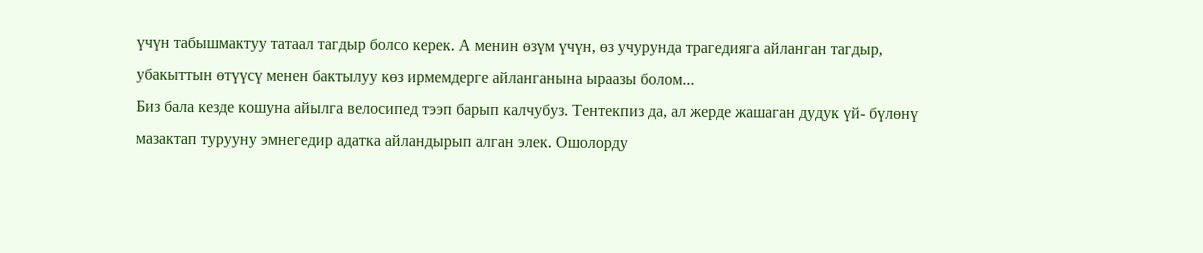үчүн табышмактуу татаал тагдыр болсо керек. А менин өзүм үчүн, өз учурунда трагедияга айланган тагдыр, убакыттын өтүүсү менен бактылуу көз ирмемдерге айланганына ыраазы болом...
Биз бала кезде кошуна айылга велосипед тээп барып калчубуз. Тентекпиз да, ал жерде жашаган дудук үй- бүлөнү мазактап турууну эмнегедир адатка айландырып алган элек. Ошолорду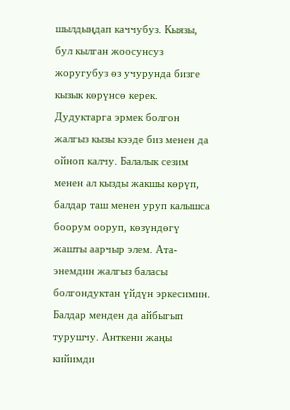шылдыңдап каччубуз. Кыязы, бул кылган жоосунсуз жоругубуз өз учурунда бизге кызык көрүнсө керек.
Дудуктарга эрмек болгон жалгыз кызы кээде биз менен да ойноп калчу. Балалык сезим менен ал кызды жакшы көрүп, балдар таш менен уруп калышса боорум ооруп, көзүндөгү жашты аарчыр элем. Ата-энемдин жалгыз баласы болгондуктан үйдүн эркесимин. Балдар менден да айбыгып турушчу. Анткени жаңы кийимди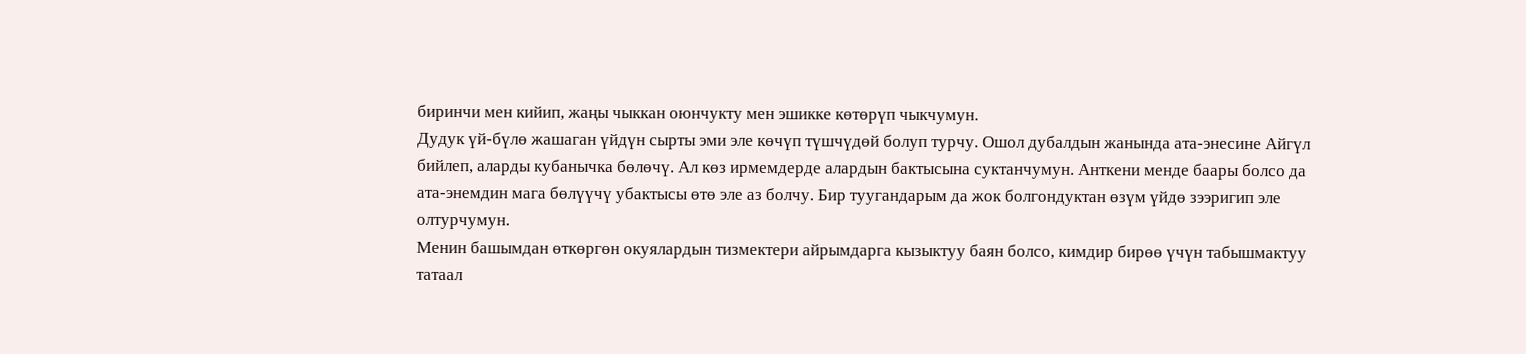биринчи мен кийип, жаңы чыккан оюнчукту мен эшикке көтөрүп чыкчумун.
Дудук үй-бүлө жашаган үйдүн сырты эми эле көчүп түшчүдөй болуп турчу. Ошол дубалдын жанында ата-энесине Айгүл бийлеп, аларды кубанычка бөлөчү. Ал көз ирмемдерде алардын бактысына суктанчумун. Анткени менде баары болсо да ата-энемдин мага бөлүүчү убактысы өтө эле аз болчу. Бир туугандарым да жок болгондуктан өзүм үйдө зээригип эле олтурчумун.
Менин башымдан өткөргөн окуялардын тизмектери айрымдарга кызыктуу баян болсо, кимдир бирөө үчүн табышмактуу татаал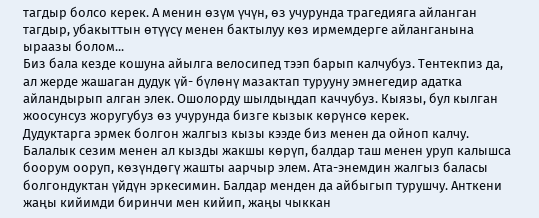тагдыр болсо керек. А менин өзүм үчүн, өз учурунда трагедияга айланган тагдыр, убакыттын өтүүсү менен бактылуу көз ирмемдерге айланганына ыраазы болом...
Биз бала кезде кошуна айылга велосипед тээп барып калчубуз. Тентекпиз да, ал жерде жашаган дудук үй- бүлөнү мазактап турууну эмнегедир адатка айландырып алган элек. Ошолорду шылдыңдап каччубуз. Кыязы, бул кылган жоосунсуз жоругубуз өз учурунда бизге кызык көрүнсө керек.
Дудуктарга эрмек болгон жалгыз кызы кээде биз менен да ойноп калчу. Балалык сезим менен ал кызды жакшы көрүп, балдар таш менен уруп калышса боорум ооруп, көзүндөгү жашты аарчыр элем. Ата-энемдин жалгыз баласы болгондуктан үйдүн эркесимин. Балдар менден да айбыгып турушчу. Анткени жаңы кийимди биринчи мен кийип, жаңы чыккан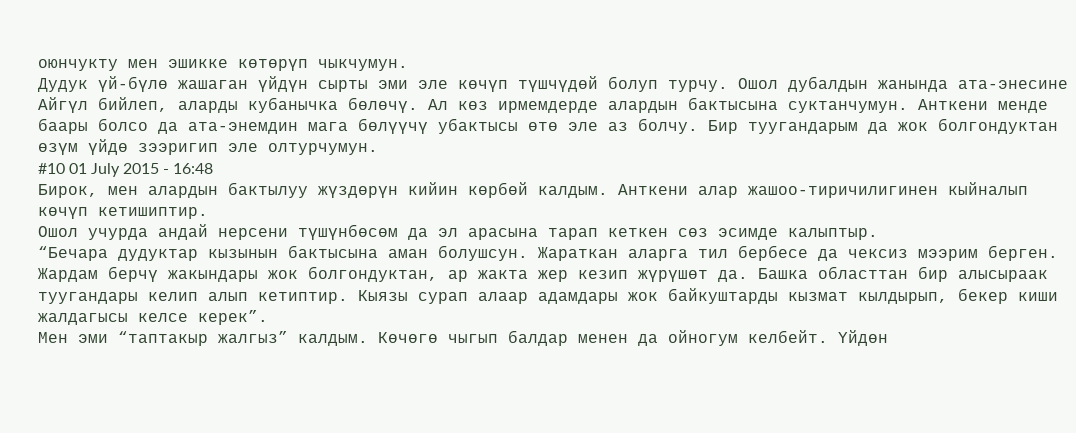оюнчукту мен эшикке көтөрүп чыкчумун.
Дудук үй-бүлө жашаган үйдүн сырты эми эле көчүп түшчүдөй болуп турчу. Ошол дубалдын жанында ата-энесине Айгүл бийлеп, аларды кубанычка бөлөчү. Ал көз ирмемдерде алардын бактысына суктанчумун. Анткени менде баары болсо да ата-энемдин мага бөлүүчү убактысы өтө эле аз болчу. Бир туугандарым да жок болгондуктан өзүм үйдө зээригип эле олтурчумун.
#10 01 July 2015 - 16:48
Бирок, мен алардын бактылуу жүздөрүн кийин көрбөй калдым. Анткени алар жашоо-тиричилигинен кыйналып көчүп кетишиптир.
Ошол учурда андай нерсени түшүнбөсөм да эл арасына тарап кеткен сөз эсимде калыптыр.
“Бечара дудуктар кызынын бактысына аман болушсун. Жараткан аларга тил бербесе да чексиз мээрим берген. Жардам берчү жакындары жок болгондуктан, ар жакта жер кезип жүрүшөт да. Башка областтан бир алысыраак туугандары келип алып кетиптир. Кыязы сурап алаар адамдары жок байкуштарды кызмат кылдырып, бекер киши жалдагысы келсе керек”.
Мен эми “таптакыр жалгыз” калдым. Көчөгө чыгып балдар менен да ойногум келбейт. Үйдөн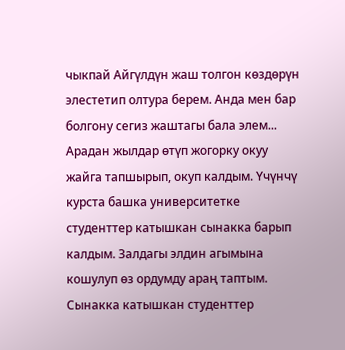чыкпай Айгүлдүн жаш толгон көздөрүн элестетип олтура берем. Анда мен бар болгону сегиз жаштагы бала элем...
Арадан жылдар өтүп жогорку окуу жайга тапшырып, окуп калдым. Үчүнчү курста башка университетке студенттер катышкан сынакка барып калдым. Залдагы элдин агымына кошулуп өз ордумду араң таптым. Сынакка катышкан студенттер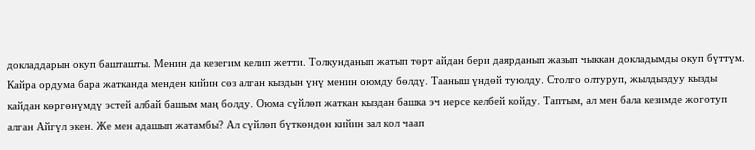докладдарын окуп башташты. Менин да кезегим келип жетти. Толкунданып жатып төрт айдан бери даярданып жазып чыккан докладымды окуп бүттүм. Кайра ордума бара жатканда менден кийин сөз алган кыздын үнү менин оюмду бөлдү. Тааныш үндөй туюлду. Столго олтуруп, жылдыздуу кызды кайдан көргөнүмдү эстей албай башым маң болду. Оюма сүйлөп жаткан кыздан башка эч нерсе келбей койду. Таптым, ал мен бала кезимде жоготуп алган Айгүл экен. Же мен адашып жатамбы? Ал сүйлөп бүткөндөн кийин зал кол чаап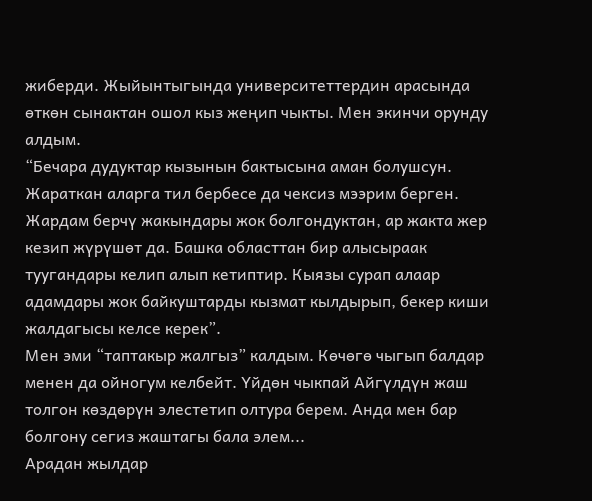жиберди. Жыйынтыгында университеттердин арасында өткөн сынактан ошол кыз жеңип чыкты. Мен экинчи орунду алдым.
“Бечара дудуктар кызынын бактысына аман болушсун. Жараткан аларга тил бербесе да чексиз мээрим берген. Жардам берчү жакындары жок болгондуктан, ар жакта жер кезип жүрүшөт да. Башка областтан бир алысыраак туугандары келип алып кетиптир. Кыязы сурап алаар адамдары жок байкуштарды кызмат кылдырып, бекер киши жалдагысы келсе керек”.
Мен эми “таптакыр жалгыз” калдым. Көчөгө чыгып балдар менен да ойногум келбейт. Үйдөн чыкпай Айгүлдүн жаш толгон көздөрүн элестетип олтура берем. Анда мен бар болгону сегиз жаштагы бала элем...
Арадан жылдар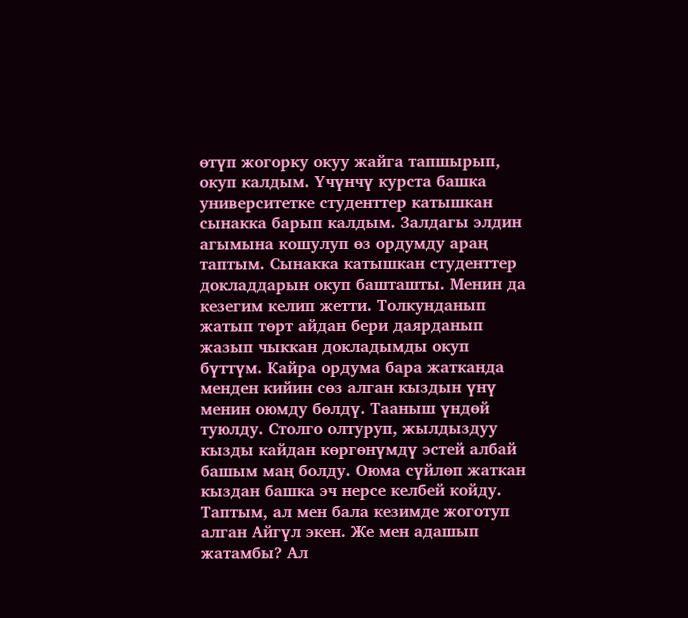өтүп жогорку окуу жайга тапшырып, окуп калдым. Үчүнчү курста башка университетке студенттер катышкан сынакка барып калдым. Залдагы элдин агымына кошулуп өз ордумду араң таптым. Сынакка катышкан студенттер докладдарын окуп башташты. Менин да кезегим келип жетти. Толкунданып жатып төрт айдан бери даярданып жазып чыккан докладымды окуп бүттүм. Кайра ордума бара жатканда менден кийин сөз алган кыздын үнү менин оюмду бөлдү. Тааныш үндөй туюлду. Столго олтуруп, жылдыздуу кызды кайдан көргөнүмдү эстей албай башым маң болду. Оюма сүйлөп жаткан кыздан башка эч нерсе келбей койду. Таптым, ал мен бала кезимде жоготуп алган Айгүл экен. Же мен адашып жатамбы? Ал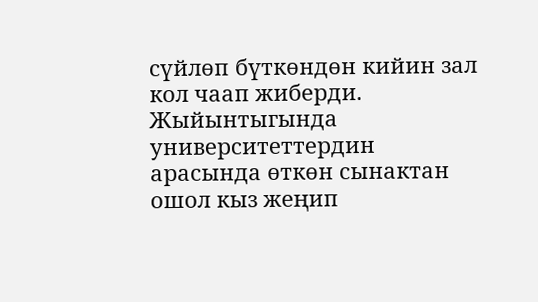сүйлөп бүткөндөн кийин зал кол чаап жиберди. Жыйынтыгында университеттердин арасында өткөн сынактан ошол кыз жеңип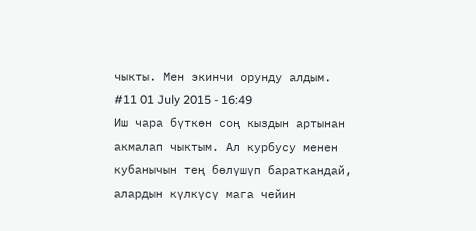чыкты. Мен экинчи орунду алдым.
#11 01 July 2015 - 16:49
Иш чара бүткөн соң кыздын артынан акмалап чыктым. Ал курбусу менен кубанычын тең бөлүшүп бараткандай,
алардын күлкүсү мага чейин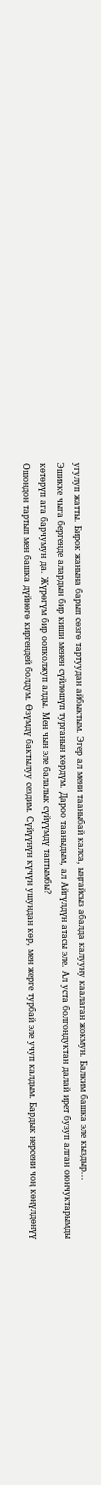угулуп жатты. Бирок жанына барып сөзгө тартуудан айбыктым. Эгер ал мени тааныбай калса, ыңгайсыз абалда калууну каалаган жокмун. Балким башка эле кыздыр...
Эшикке чыга бергенде алардын бир киши менен сүйлөшүп турганын көрдүм. Дароо тааныдым, ал Айгүлдүн атасы эле. Ал уста болгондуктан далай ирет бузуп алган оюнчуктарымды көтөрүп ага барчумун да. Жүрөгүм бир оопколжуп алды. Мен чын эле балалык сүйүүмдү таптымбы?
Ошондон тартып мен башка дүйнөгө киргендей болдум. Өзүмдү бактылуу сездим. Сүйүүнүн күчүн ушундан көр, мен жерге турбай эле учуп калдым. Бардык нерсени чоң көңүлдөнүү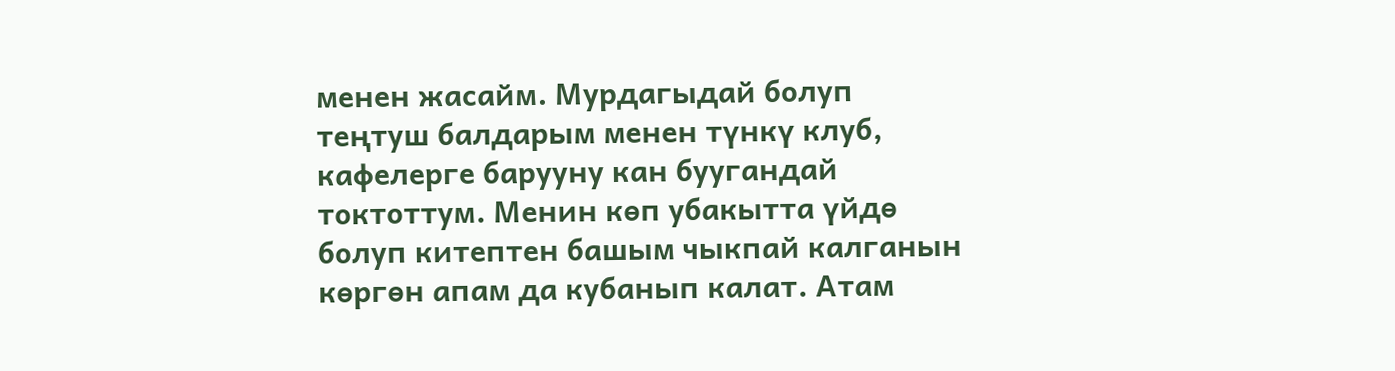менен жасайм. Мурдагыдай болуп теңтуш балдарым менен түнкү клуб, кафелерге барууну кан буугандай токтоттум. Менин көп убакытта үйдө болуп китептен башым чыкпай калганын көргөн апам да кубанып калат. Атам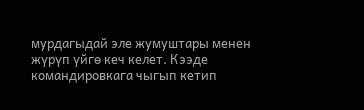мурдагыдай эле жумуштары менен жүрүп үйгө кеч келет. Кээде командировкага чыгып кетип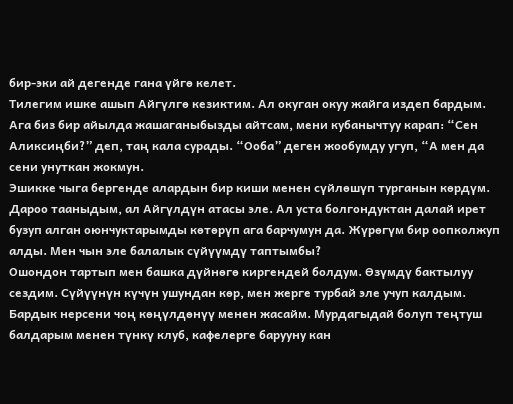бир-эки ай дегенде гана үйгө келет.
Тилегим ишке ашып Айгүлгө кезиктим. Ал окуган окуу жайга издеп бардым. Ага биз бир айылда жашаганыбызды айтсам, мени кубанычтуу карап: “Сен Аликсиңби?” деп, таң кала сурады. “Ооба” деген жообумду угуп, “А мен да сени унуткан жокмун.
Эшикке чыга бергенде алардын бир киши менен сүйлөшүп турганын көрдүм. Дароо тааныдым, ал Айгүлдүн атасы эле. Ал уста болгондуктан далай ирет бузуп алган оюнчуктарымды көтөрүп ага барчумун да. Жүрөгүм бир оопколжуп алды. Мен чын эле балалык сүйүүмдү таптымбы?
Ошондон тартып мен башка дүйнөгө киргендей болдум. Өзүмдү бактылуу сездим. Сүйүүнүн күчүн ушундан көр, мен жерге турбай эле учуп калдым. Бардык нерсени чоң көңүлдөнүү менен жасайм. Мурдагыдай болуп теңтуш балдарым менен түнкү клуб, кафелерге барууну кан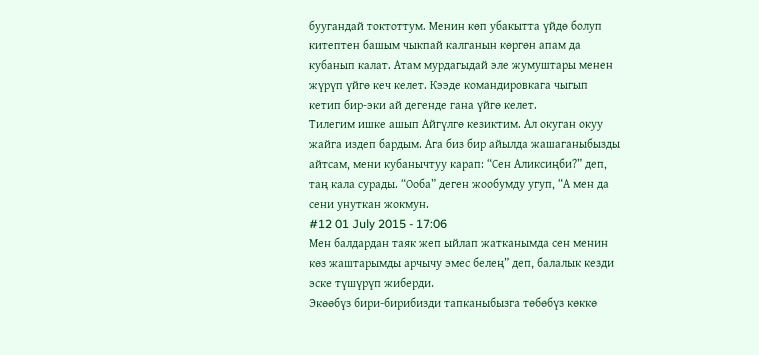буугандай токтоттум. Менин көп убакытта үйдө болуп китептен башым чыкпай калганын көргөн апам да кубанып калат. Атам мурдагыдай эле жумуштары менен жүрүп үйгө кеч келет. Кээде командировкага чыгып кетип бир-эки ай дегенде гана үйгө келет.
Тилегим ишке ашып Айгүлгө кезиктим. Ал окуган окуу жайга издеп бардым. Ага биз бир айылда жашаганыбызды айтсам, мени кубанычтуу карап: “Сен Аликсиңби?” деп, таң кала сурады. “Ооба” деген жообумду угуп, “А мен да сени унуткан жокмун.
#12 01 July 2015 - 17:06
Мен балдардан таяк жеп ыйлап жатканымда сен менин көз жаштарымды арчычу эмес белең” деп, балалык кезди эске түшүрүп жиберди.
Экөөбүз бири-бирибизди тапканыбызга төбөбүз көккө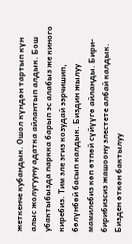жеткенче кубандык. Ошол күндөн тартып күн алыс жолугууну адатка айлантып алдык. Бош убактыбызда паркка барып эс алабыз же киного киребиз. Тим эле эгиз козудай ээрчишип, бөлүнбөй басып калдык. Биздин жылуу мамилебиз көп өтпөй сүйүүгө айланды. Бири-бирибизсиз жашоону элестете албай калдык. Бизден өткөн бактылуу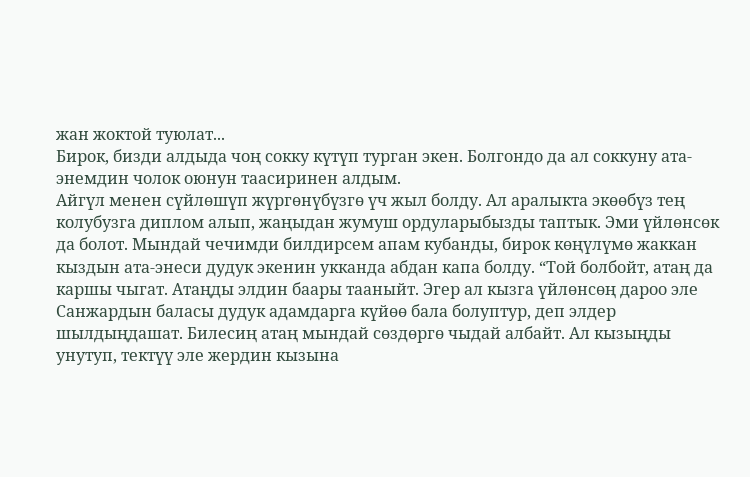жан жоктой туюлат...
Бирок, бизди алдыда чоң сокку күтүп турган экен. Болгондо да ал соккуну ата-энемдин чолок оюнун таасиринен алдым.
Айгүл менен сүйлөшүп жүргөнүбүзгө үч жыл болду. Ал аралыкта экөөбүз тең колубузга диплом алып, жаңыдан жумуш ордуларыбызды таптык. Эми үйлөнсөк да болот. Мындай чечимди билдирсем апам кубанды, бирок көңүлүмө жаккан кыздын ата-энеси дудук экенин укканда абдан капа болду. “Той болбойт, атаң да каршы чыгат. Атаңды элдин баары тааныйт. Эгер ал кызга үйлөнсөң дароо эле Санжардын баласы дудук адамдарга күйөө бала болуптур, деп элдер шылдыңдашат. Билесиң атаң мындай сөздөргө чыдай албайт. Ал кызыңды унутуп, тектүү эле жердин кызына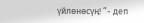үйлөнөсүң! ”- деп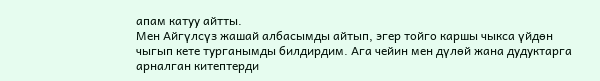апам катуу айтты.
Мен Айгүлсүз жашай албасымды айтып, эгер тойго каршы чыкса үйдөн чыгып кете турганымды билдирдим. Ага чейин мен дүлөй жана дудуктарга арналган китептерди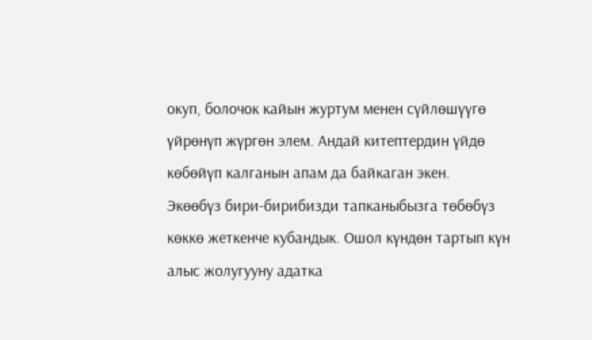окуп, болочок кайын журтум менен сүйлөшүүгө үйрөнүп жүргөн элем. Андай китептердин үйдө көбөйүп калганын апам да байкаган экен.
Экөөбүз бири-бирибизди тапканыбызга төбөбүз көккө жеткенче кубандык. Ошол күндөн тартып күн алыс жолугууну адатка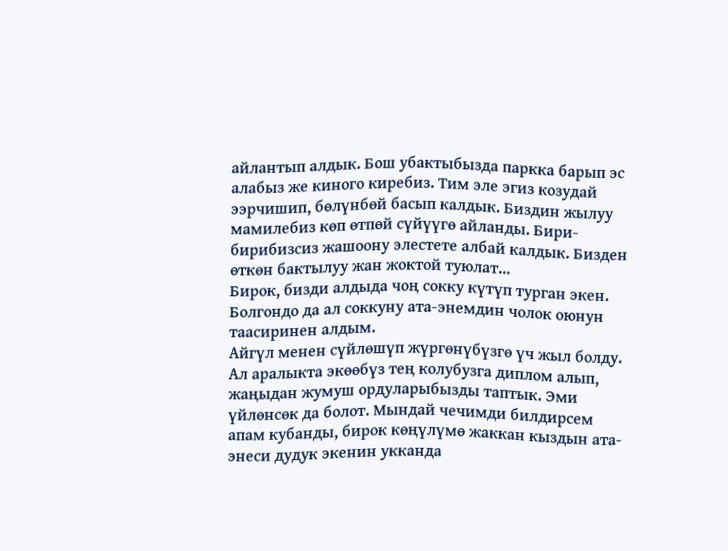айлантып алдык. Бош убактыбызда паркка барып эс алабыз же киного киребиз. Тим эле эгиз козудай ээрчишип, бөлүнбөй басып калдык. Биздин жылуу мамилебиз көп өтпөй сүйүүгө айланды. Бири-бирибизсиз жашоону элестете албай калдык. Бизден өткөн бактылуу жан жоктой туюлат...
Бирок, бизди алдыда чоң сокку күтүп турган экен. Болгондо да ал соккуну ата-энемдин чолок оюнун таасиринен алдым.
Айгүл менен сүйлөшүп жүргөнүбүзгө үч жыл болду. Ал аралыкта экөөбүз тең колубузга диплом алып, жаңыдан жумуш ордуларыбызды таптык. Эми үйлөнсөк да болот. Мындай чечимди билдирсем апам кубанды, бирок көңүлүмө жаккан кыздын ата-энеси дудук экенин укканда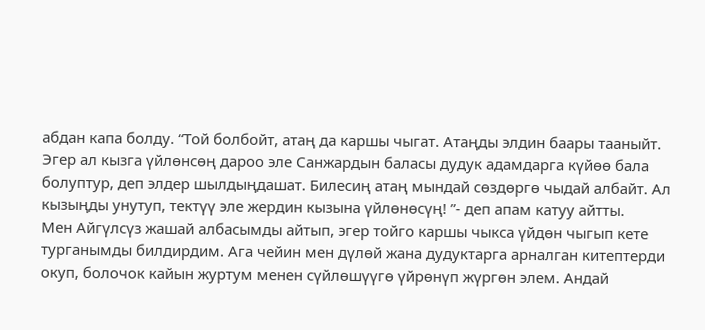абдан капа болду. “Той болбойт, атаң да каршы чыгат. Атаңды элдин баары тааныйт. Эгер ал кызга үйлөнсөң дароо эле Санжардын баласы дудук адамдарга күйөө бала болуптур, деп элдер шылдыңдашат. Билесиң атаң мындай сөздөргө чыдай албайт. Ал кызыңды унутуп, тектүү эле жердин кызына үйлөнөсүң! ”- деп апам катуу айтты.
Мен Айгүлсүз жашай албасымды айтып, эгер тойго каршы чыкса үйдөн чыгып кете турганымды билдирдим. Ага чейин мен дүлөй жана дудуктарга арналган китептерди окуп, болочок кайын журтум менен сүйлөшүүгө үйрөнүп жүргөн элем. Андай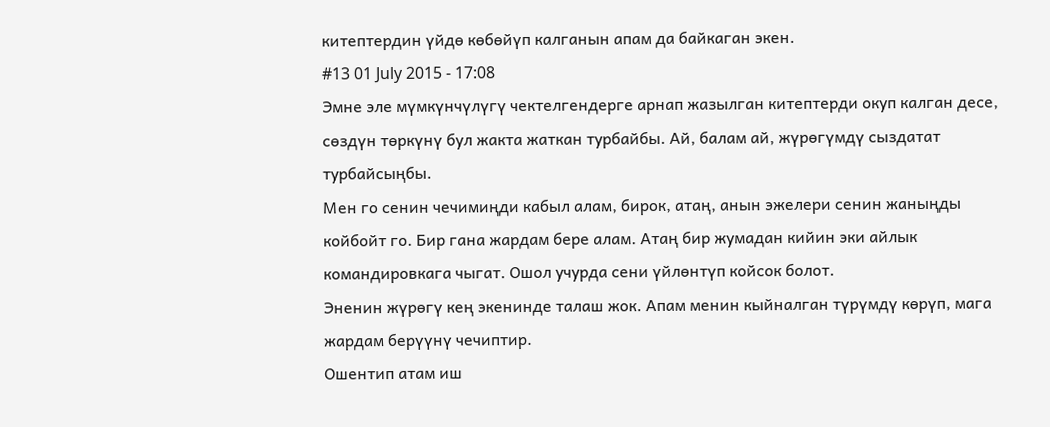китептердин үйдө көбөйүп калганын апам да байкаган экен.
#13 01 July 2015 - 17:08
Эмне эле мүмкүнчүлүгү чектелгендерге арнап жазылган китептерди окуп калган десе, сөздүн төркүнү бул жакта жаткан турбайбы. Ай, балам ай, жүрөгүмдү сыздатат турбайсыңбы.
Мен го сенин чечимиңди кабыл алам, бирок, атаң, анын эжелери сенин жаныңды койбойт го. Бир гана жардам бере алам. Атаң бир жумадан кийин эки айлык командировкага чыгат. Ошол учурда сени үйлөнтүп койсок болот.
Эненин жүрөгү кең экенинде талаш жок. Апам менин кыйналган түрүмдү көрүп, мага жардам берүүнү чечиптир.
Ошентип атам иш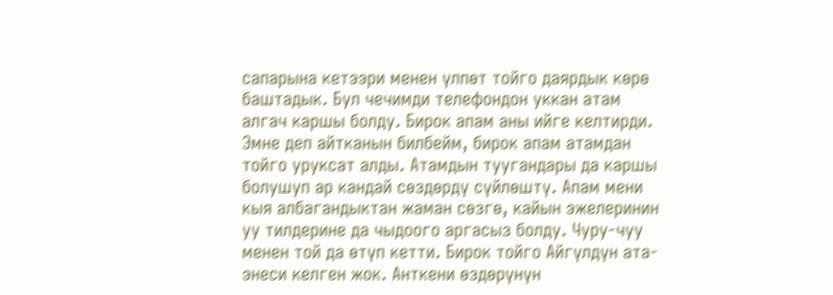сапарына кетээри менен үлпөт тойго даярдык көрө баштадык. Бул чечимди телефондон уккан атам алгач каршы болду. Бирок апам аны ийге келтирди. Эмне деп айтканын билбейм, бирок апам атамдан тойго уруксат алды. Атамдын туугандары да каршы болушуп ар кандай сөздөрдү сүйлөштү. Апам мени кыя албагандыктан жаман сөзгө, кайын эжелеринин уу тилдерине да чыдоого аргасыз болду. Чуру-чуу менен той да өтүп кетти. Бирок тойго Айгүлдүн ата-энеси келген жок. Анткени өздөрүнүн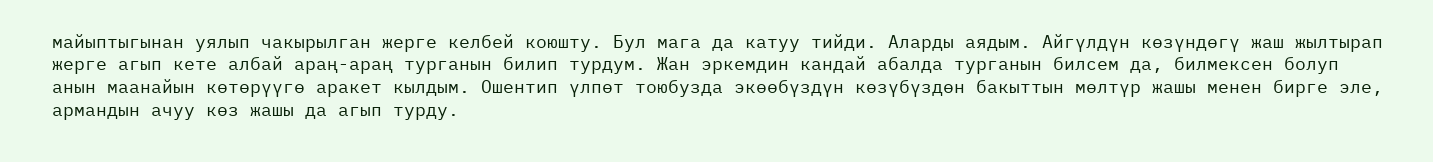майыптыгынан уялып чакырылган жерге келбей коюшту. Бул мага да катуу тийди. Аларды аядым. Айгүлдүн көзүндөгү жаш жылтырап жерге агып кете албай араң-араң турганын билип турдум. Жан эркемдин кандай абалда турганын билсем да, билмексен болуп анын маанайын көтөрүүгө аракет кылдым. Ошентип үлпөт тоюбузда экөөбүздүн көзүбүздөн бакыттын мөлтүр жашы менен бирге эле, армандын ачуу көз жашы да агып турду.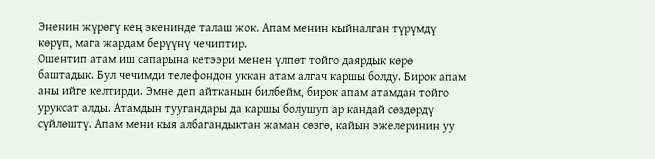Эненин жүрөгү кең экенинде талаш жок. Апам менин кыйналган түрүмдү көрүп, мага жардам берүүнү чечиптир.
Ошентип атам иш сапарына кетээри менен үлпөт тойго даярдык көрө баштадык. Бул чечимди телефондон уккан атам алгач каршы болду. Бирок апам аны ийге келтирди. Эмне деп айтканын билбейм, бирок апам атамдан тойго уруксат алды. Атамдын туугандары да каршы болушуп ар кандай сөздөрдү сүйлөштү. Апам мени кыя албагандыктан жаман сөзгө, кайын эжелеринин уу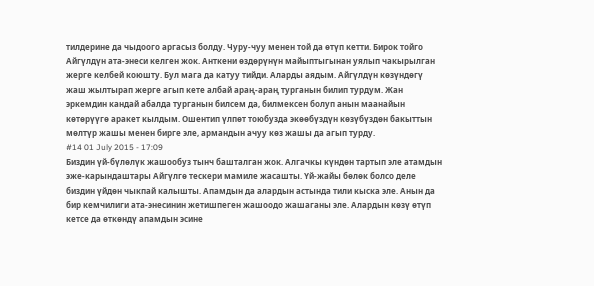тилдерине да чыдоого аргасыз болду. Чуру-чуу менен той да өтүп кетти. Бирок тойго Айгүлдүн ата-энеси келген жок. Анткени өздөрүнүн майыптыгынан уялып чакырылган жерге келбей коюшту. Бул мага да катуу тийди. Аларды аядым. Айгүлдүн көзүндөгү жаш жылтырап жерге агып кете албай араң-араң турганын билип турдум. Жан эркемдин кандай абалда турганын билсем да, билмексен болуп анын маанайын көтөрүүгө аракет кылдым. Ошентип үлпөт тоюбузда экөөбүздүн көзүбүздөн бакыттын мөлтүр жашы менен бирге эле, армандын ачуу көз жашы да агып турду.
#14 01 July 2015 - 17:09
Биздин үй-бүлөлүк жашообуз тынч башталган жок. Алгачкы күндөн тартып эле атамдын эже-карындаштары Айгүлгө тескери мамиле жасашты. Үй-жайы бөлөк болсо деле биздин үйдөн чыкпай калышты. Апамдын да алардын астында тили кыска эле. Анын да бир кемчилиги ата-энесинин жетишпеген жашоодо жашаганы эле. Алардын көзү өтүп кетсе да өткөндү апамдын эсине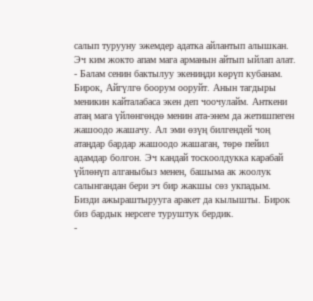салып турууну эжемдер адатка айлантып алышкан. Эч ким жокто апам мага арманын айтып ыйлап алат.
- Балам сенин бактылуу экениңди көрүп кубанам. Бирок, Айгүлгө боорум ооруйт. Анын тагдыры меникин кайталабаса экен деп чоочулайм. Анткени атаң мага үйлөнгөндө менин ата-энем да жетишпеген жашоодо жашачу. Ал эми өзүң билгендей чоң атаңдар бардар жашоодо жашаган, төрө пейил адамдар болгон. Эч кандай тоскоолдукка карабай үйлөнүп алганыбыз менен, башыма ак жоолук салынгандан бери эч бир жакшы сөз укпадым. Бизди ажыраштырууга аракет да кылышты. Бирок биз бардык нерсеге туруштук бердик.
-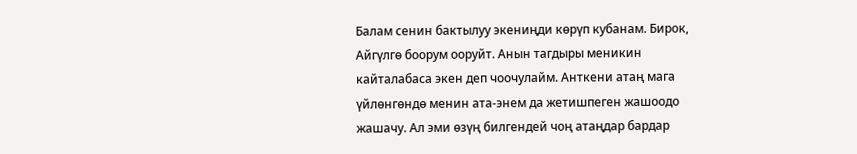Балам сенин бактылуу экениңди көрүп кубанам. Бирок, Айгүлгө боорум ооруйт. Анын тагдыры меникин кайталабаса экен деп чоочулайм. Анткени атаң мага үйлөнгөндө менин ата-энем да жетишпеген жашоодо жашачу. Ал эми өзүң билгендей чоң атаңдар бардар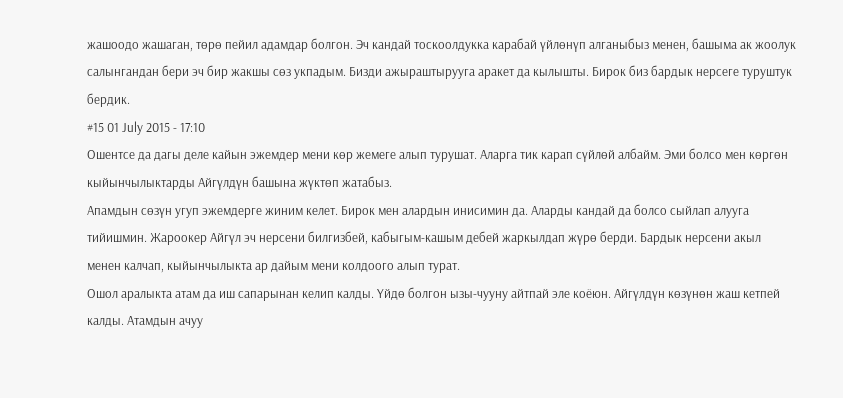жашоодо жашаган, төрө пейил адамдар болгон. Эч кандай тоскоолдукка карабай үйлөнүп алганыбыз менен, башыма ак жоолук салынгандан бери эч бир жакшы сөз укпадым. Бизди ажыраштырууга аракет да кылышты. Бирок биз бардык нерсеге туруштук бердик.
#15 01 July 2015 - 17:10
Ошентсе да дагы деле кайын эжемдер мени көр жемеге алып турушат. Аларга тик карап сүйлөй албайм. Эми болсо мен көргөн кыйынчылыктарды Айгүлдүн башына жүктөп жатабыз.
Апамдын сөзүн угуп эжемдерге жиним келет. Бирок мен алардын инисимин да. Аларды кандай да болсо сыйлап алууга тийишмин. Жароокер Айгүл эч нерсени билгизбей, кабыгым-кашым дебей жаркылдап жүрө берди. Бардык нерсени акыл менен калчап, кыйынчылыкта ар дайым мени колдоого алып турат.
Ошол аралыкта атам да иш сапарынан келип калды. Үйдө болгон ызы-чууну айтпай эле коёюн. Айгүлдүн көзүнөн жаш кетпей калды. Атамдын ачуу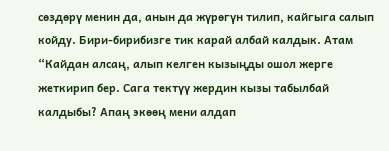сөздөрү менин да, анын да жүрөгүн тилип, кайгыга салып койду. Бири-бирибизге тик карай албай калдык. Атам “Кайдан алсаң, алып келген кызыңды ошол жерге жеткирип бер. Сага тектүү жердин кызы табылбай калдыбы? Апаң экөөң мени алдап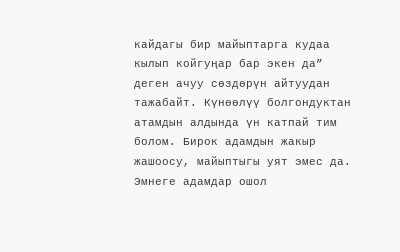кайдагы бир майыптарга кудаа кылып койгуңар бар экен да” деген ачуу сөздөрүн айтуудан тажабайт. Күнөөлүү болгондуктан атамдын алдында үн катпай тим болом. Бирок адамдын жакыр жашоосу, майыптыгы уят эмес да. Эмнеге адамдар ошол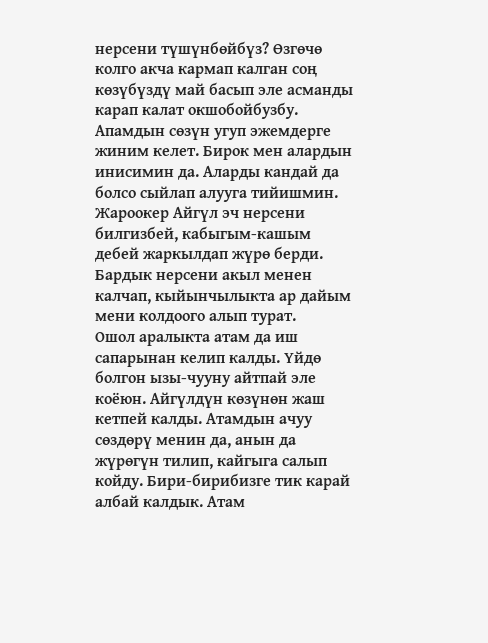нерсени түшүнбөйбүз? Өзгөчө колго акча кармап калган соң көзүбүздү май басып эле асманды карап калат окшобойбузбу.
Апамдын сөзүн угуп эжемдерге жиним келет. Бирок мен алардын инисимин да. Аларды кандай да болсо сыйлап алууга тийишмин. Жароокер Айгүл эч нерсени билгизбей, кабыгым-кашым дебей жаркылдап жүрө берди. Бардык нерсени акыл менен калчап, кыйынчылыкта ар дайым мени колдоого алып турат.
Ошол аралыкта атам да иш сапарынан келип калды. Үйдө болгон ызы-чууну айтпай эле коёюн. Айгүлдүн көзүнөн жаш кетпей калды. Атамдын ачуу сөздөрү менин да, анын да жүрөгүн тилип, кайгыга салып койду. Бири-бирибизге тик карай албай калдык. Атам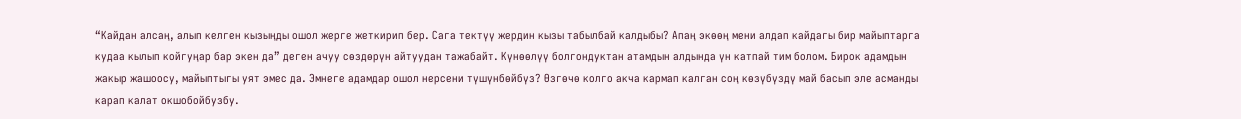“Кайдан алсаң, алып келген кызыңды ошол жерге жеткирип бер. Сага тектүү жердин кызы табылбай калдыбы? Апаң экөөң мени алдап кайдагы бир майыптарга кудаа кылып койгуңар бар экен да” деген ачуу сөздөрүн айтуудан тажабайт. Күнөөлүү болгондуктан атамдын алдында үн катпай тим болом. Бирок адамдын жакыр жашоосу, майыптыгы уят эмес да. Эмнеге адамдар ошол нерсени түшүнбөйбүз? Өзгөчө колго акча кармап калган соң көзүбүздү май басып эле асманды карап калат окшобойбузбу.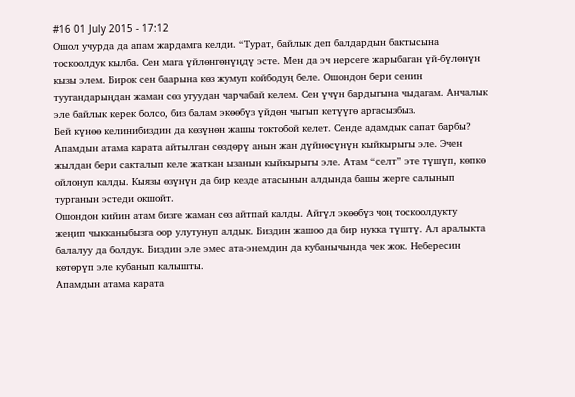#16 01 July 2015 - 17:12
Ошол учурда да апам жардамга келди. “Турат, байлык деп балдардын бактысына тоскоолдук кылба. Сен мага үйлөнгөнүңдү эсте. Мен да эч нерсеге жарыбаган үй-бүлөнүн кызы элем. Бирок сен баарына көз жумуп койбодуң беле. Ошондон бери сенин туугандарыңдан жаман сөз угуудан чарчабай келем. Сен үчүн бардыгына чыдагам. Анчалык эле байлык керек болсо, биз балам экөөбүз үйдөн чыгып кетүүгө аргасызбыз.
Бей күнөө келинибиздин да көзүнөн жашы токтобой келет. Сенде адамдык сапат барбы?
Апамдын атама карата айтылган сөздөрү анын жан дүйнөсүнүн кыйкырыгы эле. Эчен жылдан бери сакталып келе жаткан ызанын кыйкырыгы эле. Атам “селт” эте түшүп, көпкө ойлонуп калды. Кыязы өзүнүн да бир кезде атасынын алдында башы жерге салынып турганын эстеди окшойт.
Ошондон кийин атам бизге жаман сөз айтпай калды. Айгүл экөөбүз чоң тоскоолдукту жеңип чыкканыбызга оор улутунуп алдык. Биздин жашоо да бир нукка түштү. Ал аралыкта балалуу да болдук. Биздин эле эмес ата-энемдин да кубанычында чек жок. Небересин көтөрүп эле кубанып калышты.
Апамдын атама карата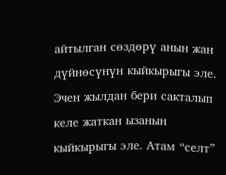айтылган сөздөрү анын жан дүйнөсүнүн кыйкырыгы эле. Эчен жылдан бери сакталып келе жаткан ызанын кыйкырыгы эле. Атам “селт”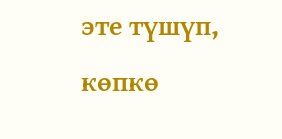эте түшүп, көпкө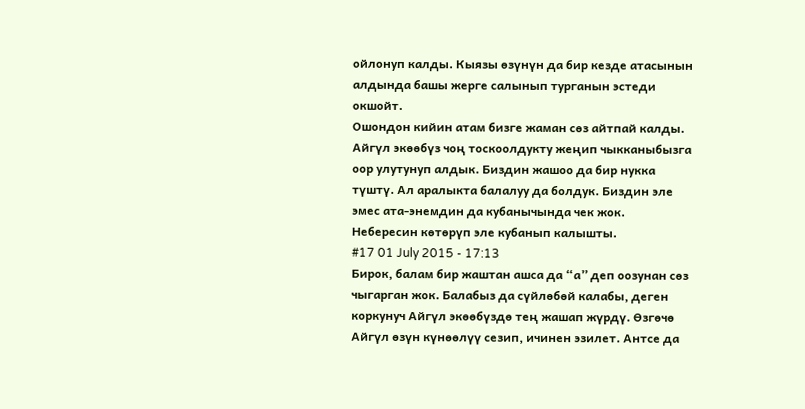ойлонуп калды. Кыязы өзүнүн да бир кезде атасынын алдында башы жерге салынып турганын эстеди окшойт.
Ошондон кийин атам бизге жаман сөз айтпай калды. Айгүл экөөбүз чоң тоскоолдукту жеңип чыкканыбызга оор улутунуп алдык. Биздин жашоо да бир нукка түштү. Ал аралыкта балалуу да болдук. Биздин эле эмес ата-энемдин да кубанычында чек жок. Небересин көтөрүп эле кубанып калышты.
#17 01 July 2015 - 17:13
Бирок, балам бир жаштан ашса да “а” деп оозунан сөз чыгарган жок. Балабыз да сүйлөбөй калабы, деген коркунуч Айгүл экөөбүздө тең жашап жүрдү. Өзгөчө Айгүл өзүн күнөөлүү сезип, ичинен эзилет. Антсе да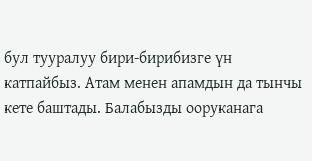бул тууралуу бири-бирибизге үн катпайбыз. Атам менен апамдын да тынчы кете баштады. Балабызды ооруканага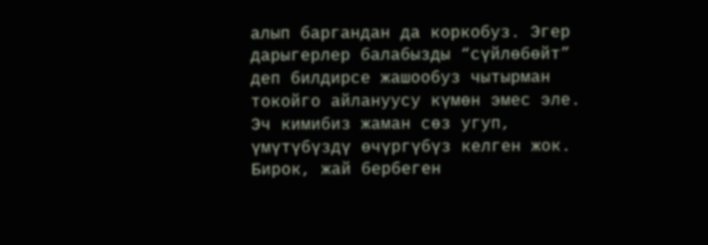алып баргандан да коркобуз. Эгер дарыгерлер балабызды “сүйлөбөйт” деп билдирсе жашообуз чытырман токойго айлануусу күмөн эмес эле. Эч кимибиз жаман сөз угуп, үмүтүбүздү өчүргүбүз келген жок. Бирок, жай бербеген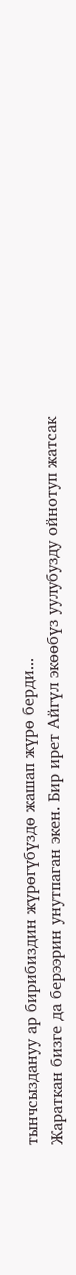тынчсыздануу ар бирибиздин жүрөгүбүздө жашап жүрө берди...
Жараткан бизге да берээрин унутпаган экен. Бир ирет Айгүл экөөбүз уулубузду ойнотуп жатсак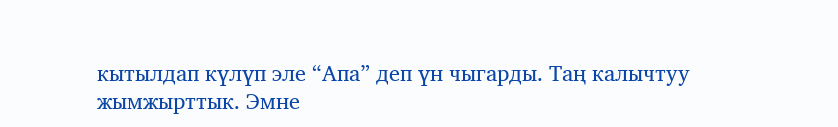кытылдап күлүп эле “Апа” деп үн чыгарды. Таң калычтуу жымжырттык. Эмне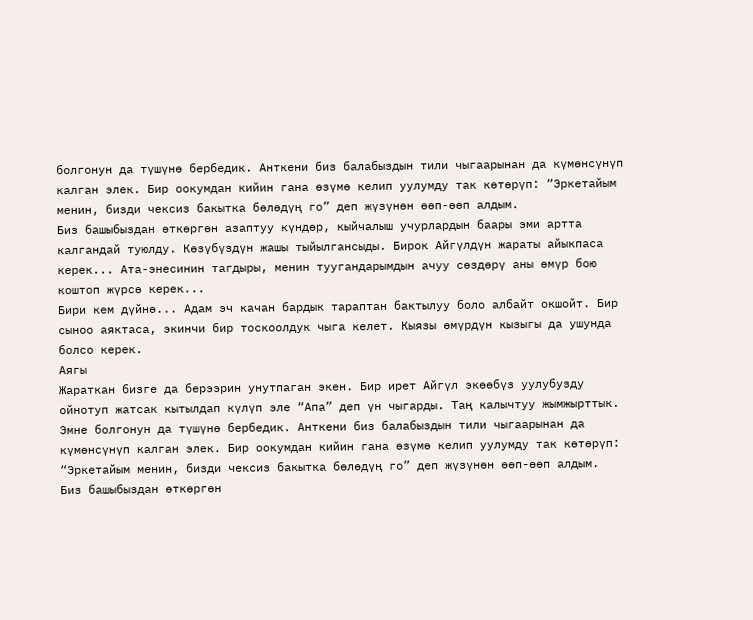болгонун да түшүнө бербедик. Анткени биз балабыздын тили чыгаарынан да күмөнсүнүп калган элек. Бир оокумдан кийин гана өзүмө келип уулумду так көтөрүп: “Эркетайым менин, бизди чексиз бакытка бөлөдүң го” деп жүзүнөн өөп-өөп алдым.
Биз башыбыздан өткөргөн азаптуу күндөр, кыйчалыш учурлардын баары эми артта калгандай туюлду. Көзүбүздүн жашы тыйылгансыды. Бирок Айгүлдүн жараты айыкпаса керек... Ата-энесинин тагдыры, менин туугандарымдын ачуу сөздөрү аны өмүр бою коштоп жүрсө керек...
Бири кем дүйнө... Адам эч качан бардык тараптан бактылуу боло албайт окшойт. Бир сыноо аяктаса, экинчи бир тоскоолдук чыга келет. Кыязы өмүрдүн кызыгы да ушунда болсо керек.
Аягы
Жараткан бизге да берээрин унутпаган экен. Бир ирет Айгүл экөөбүз уулубузду ойнотуп жатсак кытылдап күлүп эле “Апа” деп үн чыгарды. Таң калычтуу жымжырттык. Эмне болгонун да түшүнө бербедик. Анткени биз балабыздын тили чыгаарынан да күмөнсүнүп калган элек. Бир оокумдан кийин гана өзүмө келип уулумду так көтөрүп: “Эркетайым менин, бизди чексиз бакытка бөлөдүң го” деп жүзүнөн өөп-өөп алдым.
Биз башыбыздан өткөргөн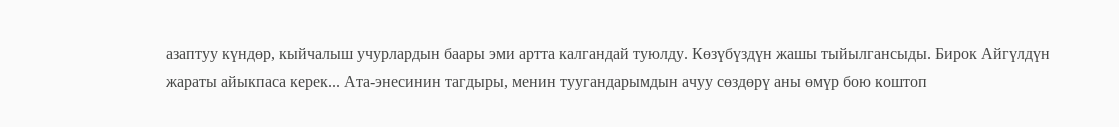азаптуу күндөр, кыйчалыш учурлардын баары эми артта калгандай туюлду. Көзүбүздүн жашы тыйылгансыды. Бирок Айгүлдүн жараты айыкпаса керек... Ата-энесинин тагдыры, менин туугандарымдын ачуу сөздөрү аны өмүр бою коштоп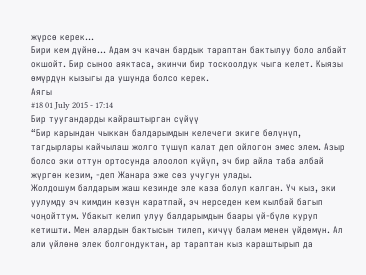жүрсө керек...
Бири кем дүйнө... Адам эч качан бардык тараптан бактылуу боло албайт окшойт. Бир сыноо аяктаса, экинчи бир тоскоолдук чыга келет. Кыязы өмүрдүн кызыгы да ушунда болсо керек.
Аягы
#18 01 July 2015 - 17:14
Бир туугандарды кайраштырган сүйүү
“Бир карындан чыккан балдарымдын келечеги экиге бөлүнүп, тагдырлары кайчылаш жолго түшүп калат деп ойлогон эмес элем. Азыр болсо эки оттун ортосунда алоолоп күйүп, эч бир айла таба албай жүргөн кезим, -деп Жанара эже сөз учугун улады.
Жолдошум балдарым жаш кезинде эле каза болуп калган. Үч кыз, эки уулумду эч кимдин көзүн каратпай, эч нерседен кем кылбай багып чоңойттум. Убакыт келип улуу балдарымдын баары үй-бүлө куруп кетишти. Мен алардын бактысын тилеп, кичүү балам менен үйдөмүн. Ал али үйлөнө элек болгондуктан, ар тараптан кыз караштырып да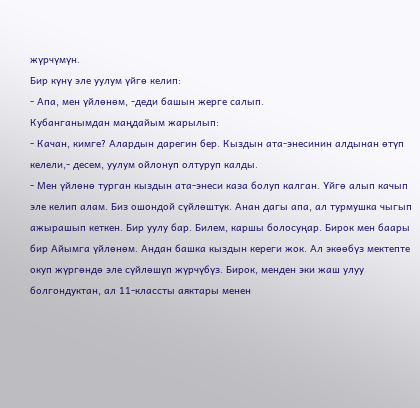жүрчүмүн.
Бир күнү эле уулум үйгө келип:
- Апа, мен үйлөнөм, -деди башын жерге салып.
Кубанганымдан маңдайым жарылып:
- Качан, кимге? Алардын дарегин бер. Кыздын ата-энесинин алдынан өтүп келели,- десем, уулум ойлонуп олтуруп калды.
- Мен үйлөнө турган кыздын ата-энеси каза болуп калган. Үйгө алып качып эле келип алам. Биз ошондой сүйлөштүк. Анан дагы апа, ал турмушка чыгып ажырашып кеткен. Бир уулу бар. Билем, каршы болосуңар. Бирок мен баары бир Айымга үйлөнөм. Андан башка кыздын кереги жок. Ал экөөбүз мектепте окуп жүргөндө эле сүйлөшүп жүрчүбүз. Бирок, менден эки жаш улуу болгондуктан, ал 11-классты аяктары менен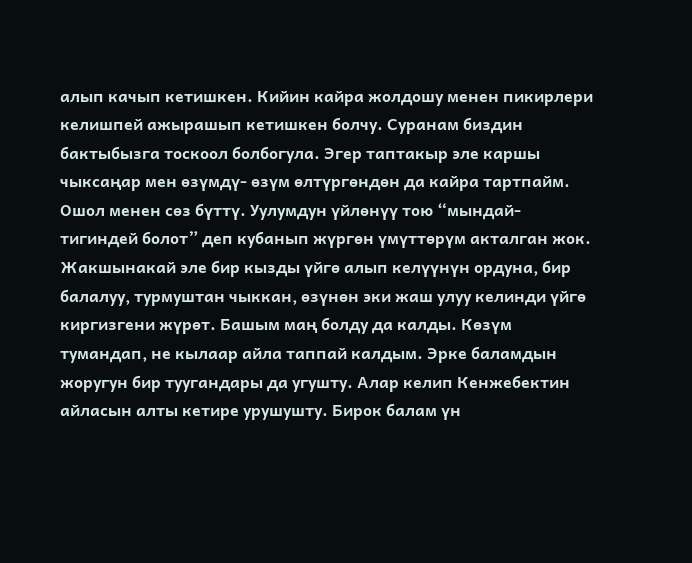алып качып кетишкен. Кийин кайра жолдошу менен пикирлери келишпей ажырашып кетишкен болчу. Суранам биздин бактыбызга тоскоол болбогула. Эгер таптакыр эле каршы чыксаңар мен өзүмдү- өзүм өлтүргөндөн да кайра тартпайм.
Ошол менен сөз бүттү. Уулумдун үйлөнүү тою “мындай-тигиндей болот” деп кубанып жүргөн үмүттөрүм акталган жок. Жакшынакай эле бир кызды үйгө алып келүүнүн ордуна, бир балалуу, турмуштан чыккан, өзүнөн эки жаш улуу келинди үйгө киргизгени жүрөт. Башым маң болду да калды. Көзүм тумандап, не кылаар айла таппай калдым. Эрке баламдын жоругун бир туугандары да угушту. Алар келип Кенжебектин айласын алты кетире урушушту. Бирок балам үн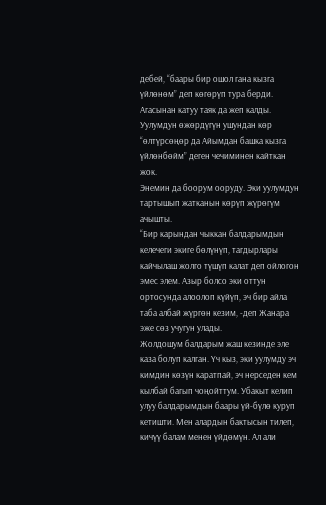дебей, “баары бир ошол гана кызга үйлөнөм” деп көгөрүп тура берди. Агасынан катуу таяк да жеп калды. Уулумдун өжөрдүгүн ушундан көр “өлтүрсөңөр да Айымдан башка кызга үйлөнбөйм” деген чечиминен кайткан жок.
Энемин да боорум ооруду. Эки уулумдун тартышып жатканын көрүп жүрөгүм ачышты.
“Бир карындан чыккан балдарымдын келечеги экиге бөлүнүп, тагдырлары кайчылаш жолго түшүп калат деп ойлогон эмес элем. Азыр болсо эки оттун ортосунда алоолоп күйүп, эч бир айла таба албай жүргөн кезим, -деп Жанара эже сөз учугун улады.
Жолдошум балдарым жаш кезинде эле каза болуп калган. Үч кыз, эки уулумду эч кимдин көзүн каратпай, эч нерседен кем кылбай багып чоңойттум. Убакыт келип улуу балдарымдын баары үй-бүлө куруп кетишти. Мен алардын бактысын тилеп, кичүү балам менен үйдөмүн. Ал али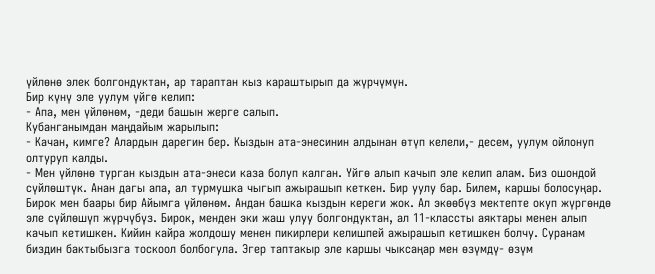үйлөнө элек болгондуктан, ар тараптан кыз караштырып да жүрчүмүн.
Бир күнү эле уулум үйгө келип:
- Апа, мен үйлөнөм, -деди башын жерге салып.
Кубанганымдан маңдайым жарылып:
- Качан, кимге? Алардын дарегин бер. Кыздын ата-энесинин алдынан өтүп келели,- десем, уулум ойлонуп олтуруп калды.
- Мен үйлөнө турган кыздын ата-энеси каза болуп калган. Үйгө алып качып эле келип алам. Биз ошондой сүйлөштүк. Анан дагы апа, ал турмушка чыгып ажырашып кеткен. Бир уулу бар. Билем, каршы болосуңар. Бирок мен баары бир Айымга үйлөнөм. Андан башка кыздын кереги жок. Ал экөөбүз мектепте окуп жүргөндө эле сүйлөшүп жүрчүбүз. Бирок, менден эки жаш улуу болгондуктан, ал 11-классты аяктары менен алып качып кетишкен. Кийин кайра жолдошу менен пикирлери келишпей ажырашып кетишкен болчу. Суранам биздин бактыбызга тоскоол болбогула. Эгер таптакыр эле каршы чыксаңар мен өзүмдү- өзүм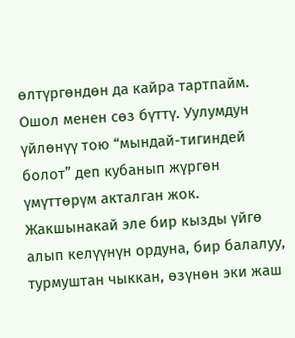өлтүргөндөн да кайра тартпайм.
Ошол менен сөз бүттү. Уулумдун үйлөнүү тою “мындай-тигиндей болот” деп кубанып жүргөн үмүттөрүм акталган жок. Жакшынакай эле бир кызды үйгө алып келүүнүн ордуна, бир балалуу, турмуштан чыккан, өзүнөн эки жаш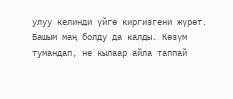улуу келинди үйгө киргизгени жүрөт. Башым маң болду да калды. Көзүм тумандап, не кылаар айла таппай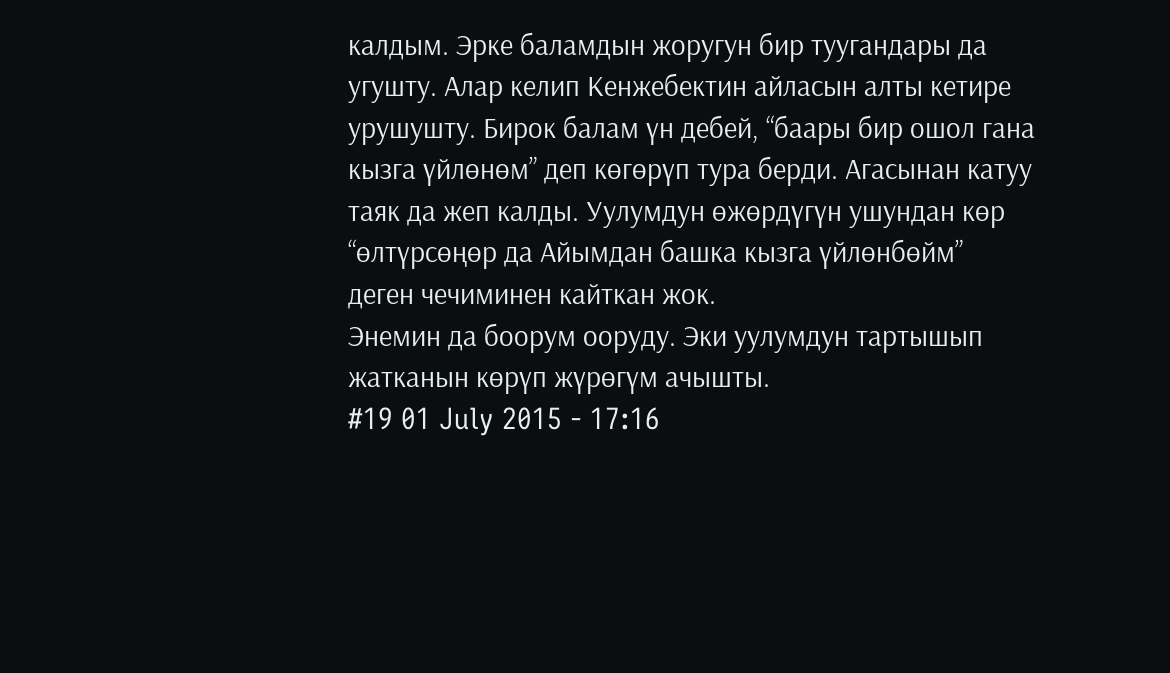калдым. Эрке баламдын жоругун бир туугандары да угушту. Алар келип Кенжебектин айласын алты кетире урушушту. Бирок балам үн дебей, “баары бир ошол гана кызга үйлөнөм” деп көгөрүп тура берди. Агасынан катуу таяк да жеп калды. Уулумдун өжөрдүгүн ушундан көр “өлтүрсөңөр да Айымдан башка кызга үйлөнбөйм” деген чечиминен кайткан жок.
Энемин да боорум ооруду. Эки уулумдун тартышып жатканын көрүп жүрөгүм ачышты.
#19 01 July 2015 - 17:16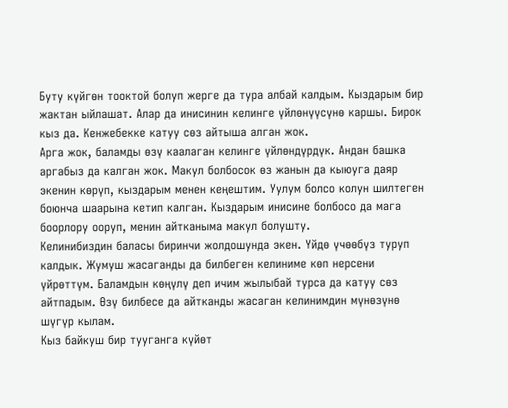Буту күйгөн тооктой болуп жерге да тура албай калдым. Кыздарым бир жактан ыйлашат. Алар да инисинин келинге үйлөнүүсүнө каршы. Бирок кыз да. Кенжебекке катуу сөз айтыша алган жок.
Арга жок, баламды өзү каалаган келинге үйлөндүрдүк. Андан башка аргабыз да калган жок. Макул болбосок өз жанын да кыюуга даяр экенин көрүп, кыздарым менен кеңештим. Уулум болсо колун шилтеген боюнча шаарына кетип калган. Кыздарым инисине болбосо да мага боорлору ооруп, менин айтканыма макул болушту.
Келинибиздин баласы биринчи жолдошунда экен. Үйдө үчөөбүз туруп калдык. Жумуш жасаганды да билбеген келиниме көп нерсени үйрөттүм. Баламдын көңүлү деп ичим жылыбай турса да катуу сөз айтпадым. Өзү билбесе да айтканды жасаган келинимдин мүнөзүнө шүгүр кылам.
Кыз байкуш бир тууганга күйөт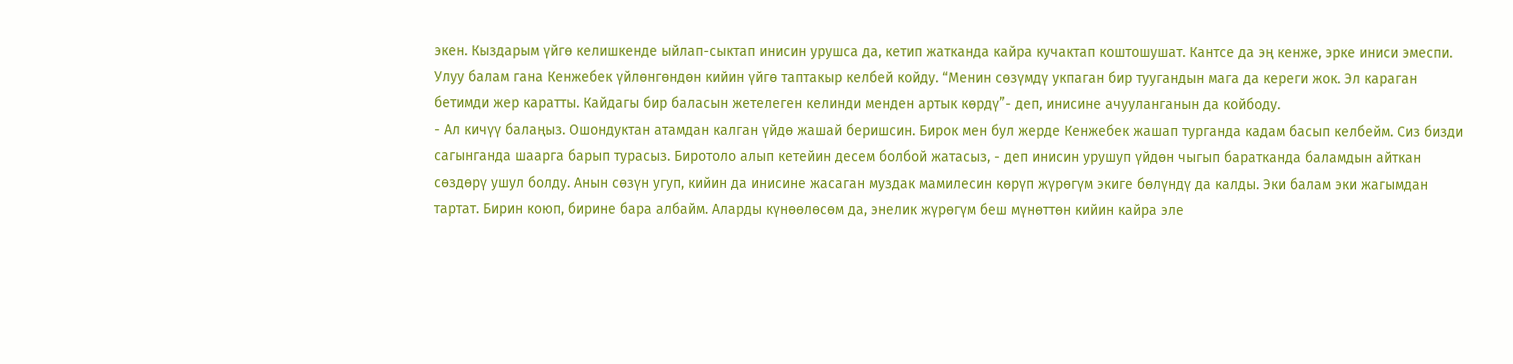экен. Кыздарым үйгө келишкенде ыйлап-сыктап инисин урушса да, кетип жатканда кайра кучактап коштошушат. Кантсе да эң кенже, эрке иниси эмеспи. Улуу балам гана Кенжебек үйлөнгөндөн кийин үйгө таптакыр келбей койду. “Менин сөзүмдү укпаган бир туугандын мага да кереги жок. Эл караган бетимди жер каратты. Кайдагы бир баласын жетелеген келинди менден артык көрдү”- деп, инисине ачууланганын да койбоду.
- Ал кичүү балаңыз. Ошондуктан атамдан калган үйдө жашай беришсин. Бирок мен бул жерде Кенжебек жашап турганда кадам басып келбейм. Сиз бизди сагынганда шаарга барып турасыз. Биротоло алып кетейин десем болбой жатасыз, - деп инисин урушуп үйдөн чыгып баратканда баламдын айткан сөздөрү ушул болду. Анын сөзүн угуп, кийин да инисине жасаган муздак мамилесин көрүп жүрөгүм экиге бөлүндү да калды. Эки балам эки жагымдан тартат. Бирин коюп, бирине бара албайм. Аларды күнөөлөсөм да, энелик жүрөгүм беш мүнөттөн кийин кайра эле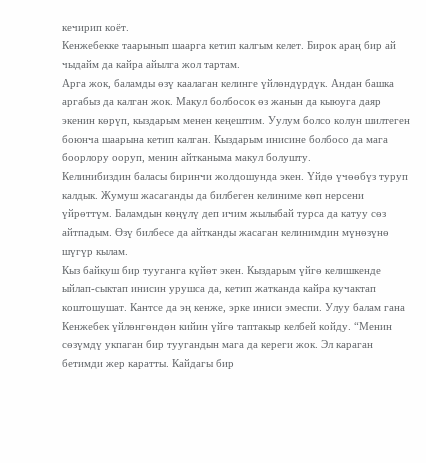кечирип коёт.
Кенжебекке таарынып шаарга кетип калгым келет. Бирок араң бир ай чыдайм да кайра айылга жол тартам.
Арга жок, баламды өзү каалаган келинге үйлөндүрдүк. Андан башка аргабыз да калган жок. Макул болбосок өз жанын да кыюуга даяр экенин көрүп, кыздарым менен кеңештим. Уулум болсо колун шилтеген боюнча шаарына кетип калган. Кыздарым инисине болбосо да мага боорлору ооруп, менин айтканыма макул болушту.
Келинибиздин баласы биринчи жолдошунда экен. Үйдө үчөөбүз туруп калдык. Жумуш жасаганды да билбеген келиниме көп нерсени үйрөттүм. Баламдын көңүлү деп ичим жылыбай турса да катуу сөз айтпадым. Өзү билбесе да айтканды жасаган келинимдин мүнөзүнө шүгүр кылам.
Кыз байкуш бир тууганга күйөт экен. Кыздарым үйгө келишкенде ыйлап-сыктап инисин урушса да, кетип жатканда кайра кучактап коштошушат. Кантсе да эң кенже, эрке иниси эмеспи. Улуу балам гана Кенжебек үйлөнгөндөн кийин үйгө таптакыр келбей койду. “Менин сөзүмдү укпаган бир туугандын мага да кереги жок. Эл караган бетимди жер каратты. Кайдагы бир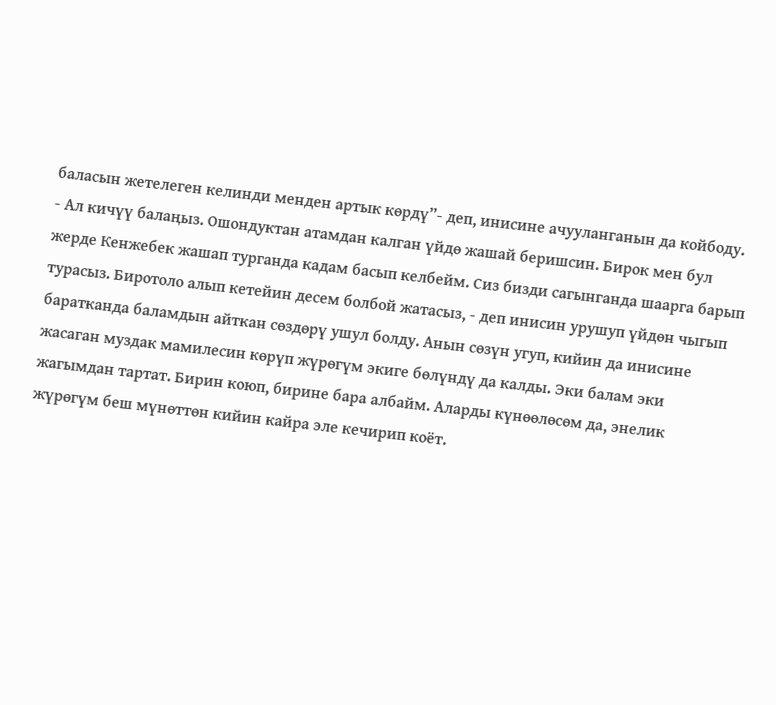баласын жетелеген келинди менден артык көрдү”- деп, инисине ачууланганын да койбоду.
- Ал кичүү балаңыз. Ошондуктан атамдан калган үйдө жашай беришсин. Бирок мен бул жерде Кенжебек жашап турганда кадам басып келбейм. Сиз бизди сагынганда шаарга барып турасыз. Биротоло алып кетейин десем болбой жатасыз, - деп инисин урушуп үйдөн чыгып баратканда баламдын айткан сөздөрү ушул болду. Анын сөзүн угуп, кийин да инисине жасаган муздак мамилесин көрүп жүрөгүм экиге бөлүндү да калды. Эки балам эки жагымдан тартат. Бирин коюп, бирине бара албайм. Аларды күнөөлөсөм да, энелик жүрөгүм беш мүнөттөн кийин кайра эле кечирип коёт.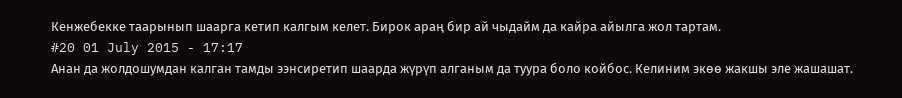Кенжебекке таарынып шаарга кетип калгым келет. Бирок араң бир ай чыдайм да кайра айылга жол тартам.
#20 01 July 2015 - 17:17
Анан да жолдошумдан калган тамды ээнсиретип шаарда жүрүп алганым да туура боло койбос. Келиним экөө жакшы эле жашашат.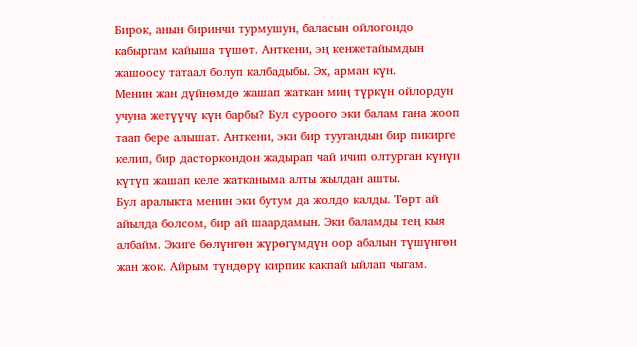Бирок, анын биринчи турмушун, баласын ойлогондо кабыргам кайыша түшөт. Анткени, эң кенжетайымдын жашоосу татаал болуп калбадыбы. Эх, арман күн.
Менин жан дүйнөмдө жашап жаткан миң түркүн ойлордун учуна жетүүчү күн барбы? Бул суроого эки балам гана жооп таап бере алышат. Анткени, эки бир туугандын бир пикирге келип, бир дасторкондон жадырап чай ичип олтурган күнүн күтүп жашап келе жатканыма алты жылдан ашты.
Бул аралыкта менин эки бутум да жолдо калды. Төрт ай айылда болсом, бир ай шаардамын. Эки баламды тең кыя албайм. Экиге бөлүнгөн жүрөгүмдүн оор абалын түшүнгөн жан жок. Айрым түндөрү кирпик какпай ыйлап чыгам.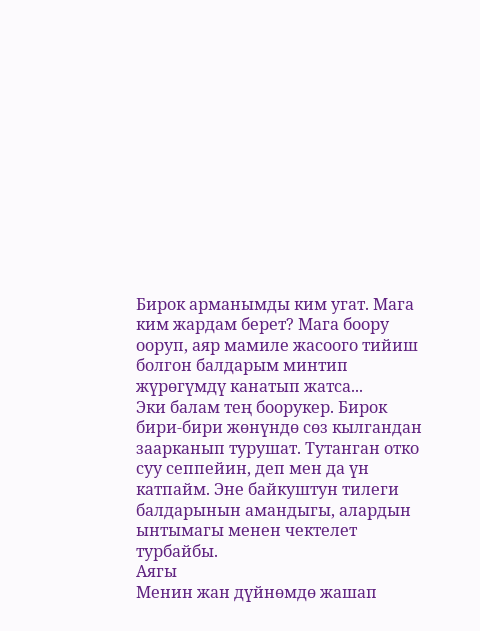Бирок арманымды ким угат. Мага ким жардам берет? Мага боору ооруп, аяр мамиле жасоого тийиш болгон балдарым минтип жүрөгүмдү канатып жатса...
Эки балам тең боорукер. Бирок бири-бири жөнүндө сөз кылгандан заарканып турушат. Тутанган отко суу сеппейин, деп мен да үн катпайм. Эне байкуштун тилеги балдарынын амандыгы, алардын ынтымагы менен чектелет турбайбы.
Аягы
Менин жан дүйнөмдө жашап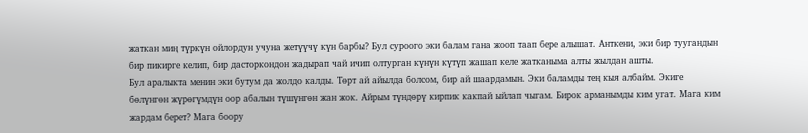жаткан миң түркүн ойлордун учуна жетүүчү күн барбы? Бул суроого эки балам гана жооп таап бере алышат. Анткени, эки бир туугандын бир пикирге келип, бир дасторкондон жадырап чай ичип олтурган күнүн күтүп жашап келе жатканыма алты жылдан ашты.
Бул аралыкта менин эки бутум да жолдо калды. Төрт ай айылда болсом, бир ай шаардамын. Эки баламды тең кыя албайм. Экиге бөлүнгөн жүрөгүмдүн оор абалын түшүнгөн жан жок. Айрым түндөрү кирпик какпай ыйлап чыгам. Бирок арманымды ким угат. Мага ким жардам берет? Мага боору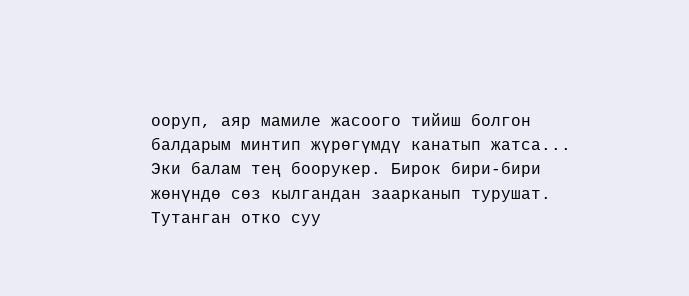ооруп, аяр мамиле жасоого тийиш болгон балдарым минтип жүрөгүмдү канатып жатса...
Эки балам тең боорукер. Бирок бири-бири жөнүндө сөз кылгандан заарканып турушат. Тутанган отко суу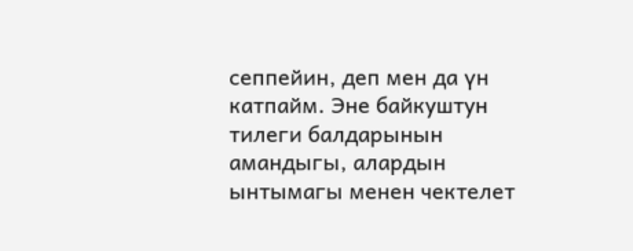сеппейин, деп мен да үн катпайм. Эне байкуштун тилеги балдарынын амандыгы, алардын ынтымагы менен чектелет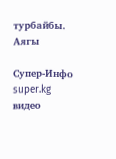турбайбы.
Аягы

Супер-Инфо
super.kg
видео